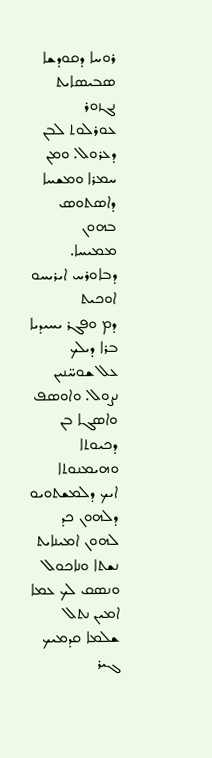ܪܘܚܐ ܕܩܘܕܫܐ ܣܒܝܣܐܝܬ ܢܓܙܘܪ
ܥܘܪܠܘܬ ܠܒܢ ܕܥܪܘܠ. ܘܡܢ
ܚܡܪܐ ܘܡܫܚܐ ܕܐܣܬܘܣ ܒܗܘܢ
ܡܡܝܚܐ. ܕܒܐܘܪܚ ܐܝܪܝܚܘ ܐܘܟܝܬ
ܕܡ ܘܦܓܪ ܝܚܝܕܝܐ ܒܪܐ ܕܝܠܟ
ܥܠ ܫܘܚ̈ܢܝܢ ܢܨܘܠ. ܘܐܘܣܦ
ܘܐܣܓܐ ܒܢ ܕܟܝܘܬܐ ܘܗܝܡܢܘܬܐ
ܐܝܟ ܕܠܡܫܬܘܝܘ ܕܠܗܘܢ ܟܕ
ܠܗܘܢ ܐܡܝܢܐܝܬ ܢܫܬܐ ܘܢܐܟܘܠ
ܘܢܣܩ ܠܟ ܥܡܐ ܐܡܝܢ ܢܬܠ
ܫܠܡܐ ܩܕܡܝܟ ܓܝܪ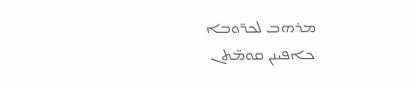ܡܪܗܒ ܠܟܪ̈ܘܒܐ
ܟܐܦܝܢܢ ܩܘܡ̈ܬܢ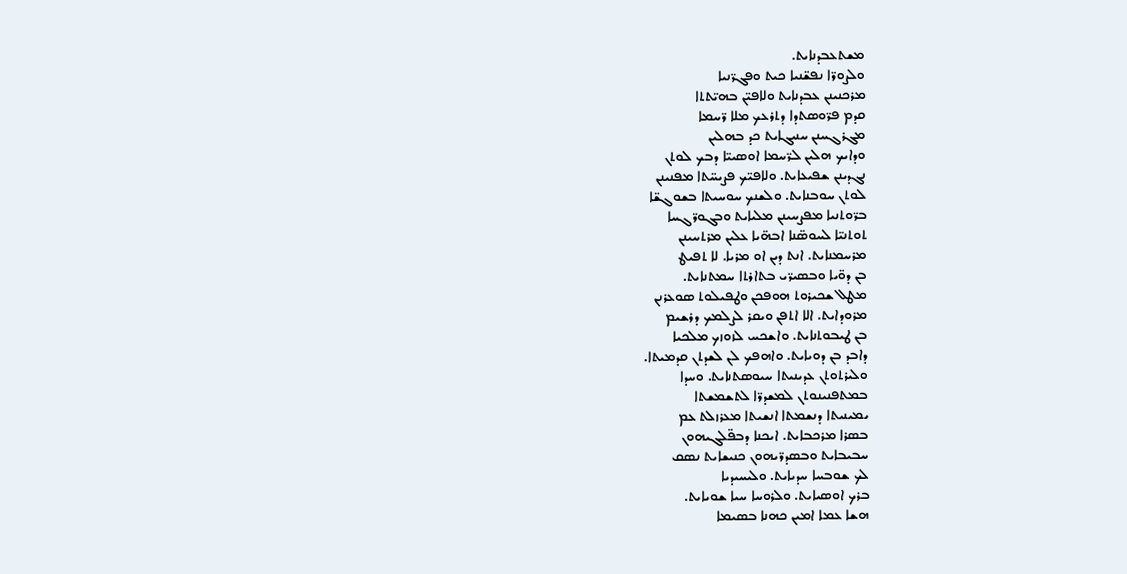ܡܫܬܥܒܕܢܐܝܬ.
ܘܠܨܘܪ̈ܐ ܢܦܫ̈ܢܝܐ ܟܝܬ ܘܦܓܪ̈ܢܝܐ
ܡܪܟܢܝܢܢ ܥܒܕܢܐܝܬ ܘܠܐܦܝ̈ܢ ܒܗܝ̈ܬܬܐ
ܩܕܡ ܦܪ̈ܘܣܬܕܐ ܕܬܪܥܟ ܡܠܐ ܪ̈ܚܡܐ
ܡܓܪܓܚܢܢ ܚܢܝܓܐܝܬ ܟܕ ܒܗܠܝܢ
ܘܕܐܝܟ ܗܠܝܢ ܠܪ̈ܚܡܐ ܐܘܣܝܝ̈ܐ ܕܒܟ ܠܘܬܢ
ܢܓܕܝܢܢ ܫܦܝܥܐܝܬ. ܘܠܐܦܝ̈ܟ ܦܨܝܚ̈ܬܐ ܡܦܢܝܢܢ
ܠܘܬܢ ܚܘܒܢܐܝܬ. ܘܠܫܢܟ ܚܘܚܝܬܐ ܒܫܘܓܫ̈ܐ
ܒܪ̈ܘܬܢܝܐ ܡܦܨܚܝܢܢ ܡܠܝܐܝܬ ܘܒܓܘܪ̈ܓܚܐ
ܬܘܬܢܝ̈ܐ ܠܚܘܣ̈ܢܐ ܐܒܗ̈ܝܐ ܥܠܝܢ ܡܪܬܚܝܢܢ
ܡܪܚܡܢܐܝܬ. ܐܢܬ ܕܝܢ ܐܘ ܡܪܝܐ. ܠܐ ܬܦܝܛ
ܒܢ ܕܘ̈ܝܐ ܘܒܣܝܪ̈ܝ ܒܬܐܪܬܐ ܚܡܬܢܐܝܬ.
ܡܛܠ ܫܟܝܪܘܬ ܗܘܦܟܢ ܘܛܦܝܠܘܬ ܣܘܥܪܢܢ
ܡܪܘܕܐܝܬ. ܐܠܐ ܐܬܦܢ ܘܝܩܪ ܠܨܠܡܟ ܕܪܫܝܡ
ܒܢ ܛܝܒܘܬܢܐܝܬ. ܘܐܫܟܚ ܠܙܘܙܟ ܡܠܟܝܐ
ܕܐܒܕ ܒܢ ܕܘܝܐܝܬ. ܘܐܗܦܟ ܠܢ ܠܫܕܬܢ ܩܕܡܝܬܐ.
ܘܠܝܪܬܘܬܢ ܥܕܝܢܝܬܐ ܚܝܘܣܬܢܐܝܬ. ܘܚܕܐ
ܒܡܬܦܢܝܢܘܬܢ ܠܡܫܕܪ̈ܐ ܠܬܫܡܫܬܐ
ܝܡܝܢܝܬܐ ܕܢܫܡܬܐ ܐܢܫܝܬܐ ܡܥܪܙܠܬ ܥܡ
ܒܣܪܐ ܡܪܟܒܐܝܬ. ܐܝܟܢܐ ܕܒܦ̈ܠܓܝܗܘܢ
ܚܒܝܒܐܝܬ ܘܒܣܕܪ̈ܝܗܘܢ ܟܢܝܫܐܝܬ ܢܣܩ
ܠܟ ܫܘܒܚܐ ܚܕܝܐܝܬ. ܘܠܝܚܝܕܝܐ
ܒܪܟ ܐܘܣܝܐܝܬ. ܘܠܪܘܚܐ ܚܝܐ ܫܘܝܐܝܬ.
ܗܫܐ ܥܡܐ ܐܡܝܢ ܟܗܢܐ ܒܣܝܡܐ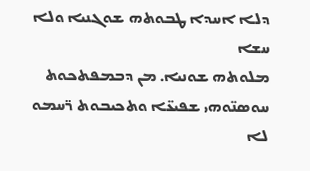ܕܠܐ ܐܚܕܐ ܛܒܘܬܗ ܫܘܓܢܝܐ ܘܠܐ ܚܫܐ
ܡܠܘܬܗ ܫܘܢܝܐ. ܡܢ ܕܒܡܦܬܟܘܬ
ܚܘܣܢ̈ܘܗܝ ܫܦܝܥ̈ܐ ܘܬܟܝܒܘܬ ܪ̈ܚܡܘ
ܠܐ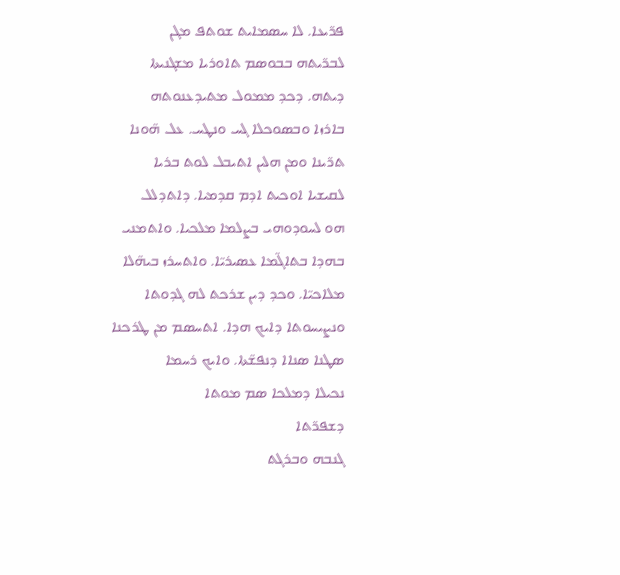ܦܪ̈ܝܥܐ. ܠܐ ܚܣܡܐܝܬ ܫܘܬܦ ܡܓܢ
ܠܒܪ̈ܝܬܗ ܒܒܘܣܡ ܬܐܘܪܝܐ ܡܫܓܢܝܬܐ
ܕܝܬܗ. ܕܟܕ ܡܡܘܠ ܡܬܝܕܥܢܘܬܗ
ܒܐܪܙܐ ܘܒܣܘܟܠܐ ܓܚ ܘܢܛܚ. ܥܠ ܗ̈ܘܢܐ
ܬܪ̈ܝܢܐ ܘܡܢ ܗܠܝܢ ܐܬܝܒܠ ܠܘܬ ܒܪܝܐ
ܠܩܝܫܝܐ ܐܘܟܝܬ ܐܕܡ ܩܕܡܝܐ. ܕܐܬܕܠܠ
ܗܘ ܠܚܘܕܘܗܝ ܒܨܠܡܐ ܡܠܟܝܐ. ܘܐܬܡܢܝ
ܒܗܕܐ ܒܬܐܓ̈ܡܐ ܥܣܝܪܝ̈ܐ. ܘܐܬܚܪܙ ܒܝܗ̈ܠܐ
ܡܠܐܟܝ̈ܐ. ܘܟܕ ܕܝܢ ܫܪܟܬ ܠܗ ܓܕܘܬܐ
ܘܢܨܝܚܘܬܐ ܕܐܝܟ ܗܕܐ. ܐܬܚܣܡ ܡܢ ܛܪܟܢܐ
ܣܛܢܐ ܣܢܐܐ ܕܢܦܫ̈ܬܐ. ܘܐܝܟ ܪܚܡܐ
ܢܟܝܠܐ ܕܡܠܟܐ ܣܡ ܡܘܬܐ
ܕܫܦܪ̈ܬܐ
ܓܢܒܗ ܘܒܪܓܬ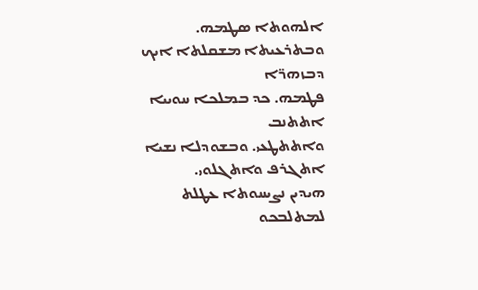ܐܠܗܘܬܐ ܣܛܡܗ.
ܘܒܬܪܥܝܬܐ ܡܫܩܠܬܐ ܐܝܟ ܕܒܙܗܪ̈ܐ
ܦܛܡܗ. ܟܕ ܒܡܠܟܐ ܚܘܝܝܐ ܐܬܬܢܒ
ܘܐܬܬܛܥܝ. ܘܒܫܘܕܠܐ ܢܫܝܐ ܐܬܓܪܦ ܘܐܬܓܠܘܝ.
ܗܝܕܝܢ ܢܨܝܚܘܬܐ ܥܛܠܬ ܠܡܬܠܒܟܘ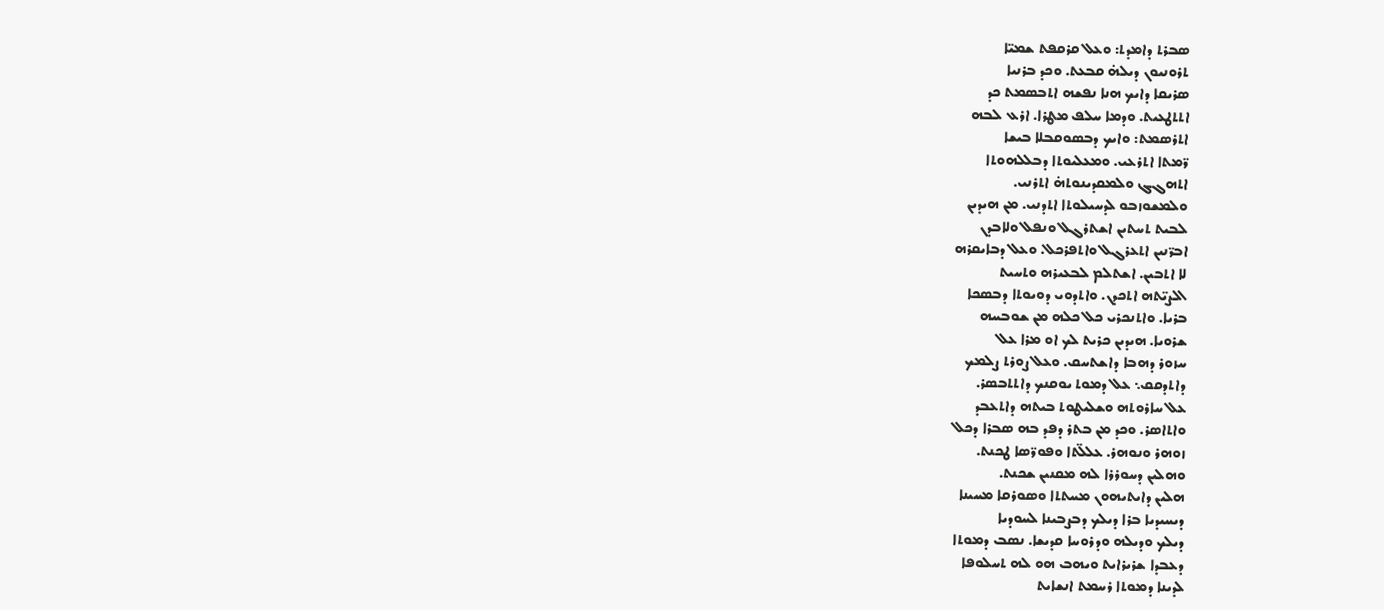ܣܒܪܬ ܕܐܡܕܬ: ܘܥܠ ܩܪܩܦܬ ܫܡܝ̈ܐ
ܬܪܘܢܝܘܢ ܕܝܠܗ̇ ܩܒܥܬ. ܘܟܕ ܒܪܢܝܐ
ܣܪܝܩܐ ܕܐܝܟ ܗܢܐ ܢܦܫܗ ܐܬܒܣܡܬ ܟܕ
ܐܬܬܛܥܝܬ. ܘܕܡܐ ܚܠܦ ܡܛܪܐ. ܐܪܥ ܠܒܗ
ܐܬܪܣܡܬ: ܘܐܝܟ ܕܒܣܘܩܒܠܐ ܒܝܫܐ
ܪ̈ܡܬܐ ܐܬܪܥܝ. ܘܡܥܠܝܘܬܐ ܕܒܠܠܗܘܬܐ
ܐܬܗܓܓ ܘܠܡܩܕܝܢܘܬܗ̇ ܐܬܪܢܝ.
ܘܠܡܫܘܙܒܘ ܠܕܚܝܠܘܬܐ ܐܬܕܢܝ. ܡܢ ܗܝܕܝܢ
ܠܒܝܬ ܬܚܬܝܢ ܐܫܬܪܓܠ ܘܢܦܠ ܘܠܐܒܕܢ
ܐܒܪ̈ܢܝܢ ܐܬܥܪܓܠ ܘܐܬܦܪܟܠ. ܘܥܠ ܕܒܐܝܩܪܗ
ܠܐ ܐܬܒܝܢ. ܐܫܬܠܡ ܠܒܥܝܪܗ ܘܬܚܝܬ
ܐܠܨܝ̈ܬܗ ܐܬܟܕܢ. ܘܐܬܕܘܝ ܕܘܝܘܬܐ ܕܒܣܟܐ
ܒܪܝܐ. ܘܐܬܢܟܪܝ ܟܠ ܟܠܗ ܡܢ ܫܘܒܚܗ
ܫܪܘܝܐ. ܗܝܕܝܢ ܟܪܝܬ ܠܟ ܐܘ ܡܪܐ ܥܠ
ܚܙܘܪ ܕܗܒܐ ܕܐܫܬܚܩ. ܘܥܠ ܨܘܪܬ ܨܠܡܟ
ܕܐܬܕܩܩ܆ ܥܠ ܕܡܘܬ ܝܘܩܢܟ ܕܐܬܬܒܣܪ.
ܥܠ ܚܐܪܘܬܗ ܘܫܠܝܛܘܬ ܒܝܬܗ ܕܐܬܥܒܕ
ܘܐܬܐܣܪ. ܘܟܕ ܡܢ ܒܬܪ ܕܦܕ ܒܗ ܣܒܪܐ ܕܟܠ
ܙܘܗܪ ܘܢܘܗܪ. ܥܠܠ̈ܬܐ ܘܦܘܪ̈ܣܐ ܛܟܢܬ.
ܘܗܠܝܢ ܕܚܘܪܪܐ ܠܗ ܡܩܢܝܢ ܫܟܢܬ.
ܗܠܝܢ ܕܐܝܬܝܗܘܢ ܡܚܬܬܐ ܘܣܘܪܩܐ ܡܚܝܢܐ
ܕܝܚܝܕܝܐ ܒܪܐ ܕܝܠܟ ܕܒܨܒܝܢܐ ܠܚܘܕܝܐ
ܕܝܠܟ ܘܕܝܠܗ ܘܕܪܘܚܐ ܩܕܝܫܐ. ܢܣܒ ܕܡܘܬܐ
ܕܥܒܕܐ ܫܪܝܪܐܝܬ ܘܝܗܒ ܗܘ ܠܗ ܬܚܠܘܦܐ
ܠܕܝܢܐ ܕܡܘܬܐ ܪܚܡܬ ܐܢܫܐܝܬ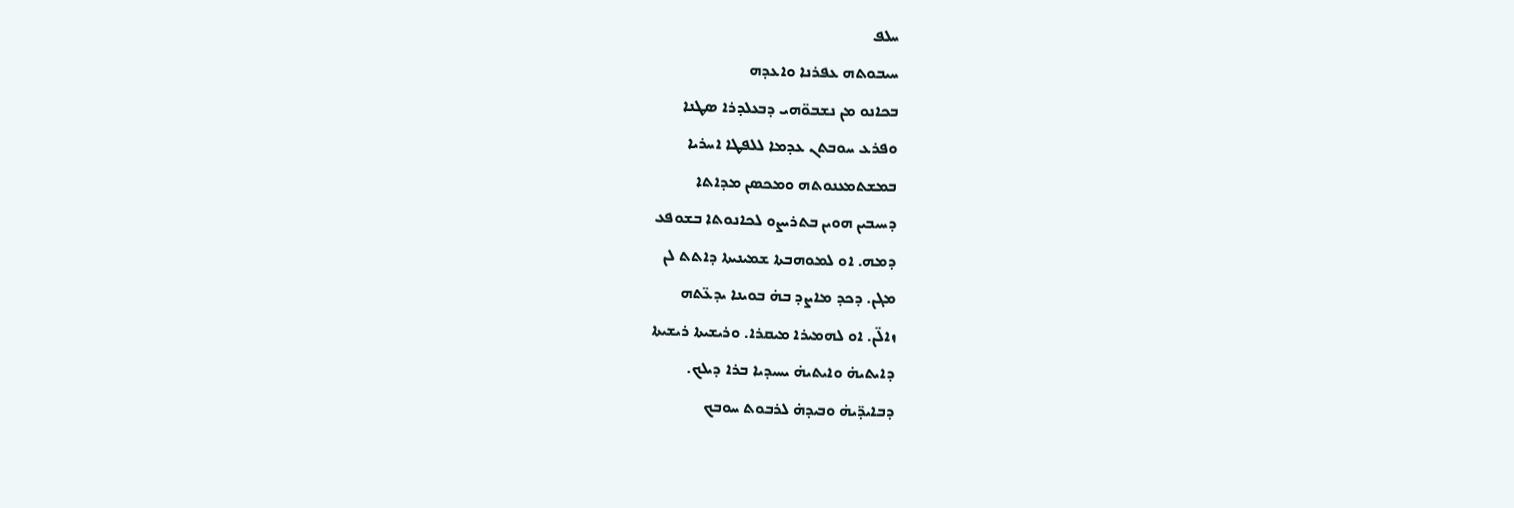ܚܠܦ
ܚܝܒܘܬܗ ܥܦܪܢܐ ܘܐܥܕܗ
ܒܟܐܢܘ ܡܢ ܢܫܒܘ̈ܗܝ ܕܒܥܠܕܪܐ ܣܛܢܐ
ܘܦܪܥ ܚܘܒܬܢ ܥܕܡܐ ܠܠܦܛܐ ܐܚܪܝܐ
ܒܡܫܬܡܥܢܘܬܗ ܘܡܟܣܢ ܡܕܐܬܐ
ܕܚܝܒܝܢ ܗܘܝܢ ܒܬܪܝܨܘ ܠܟܐܢܘܬܐ ܒܫܘܦܥ
ܕܡܗ. ܐܘ ܠܡܘܗܒܬܐ ܫܡܝܢܝܬܐ ܕܐܬܬ ܠܢ
ܡܓܢ. ܕܟܕ ܡܐܨܕ ܒܗ̇ ܒܘܝܢܐ ܝܕܥ̈ܬܗ
ܙܐܠ̈ܢ. ܐܘ ܠܗܡܝܪܐ ܡܝܩܪܐ. ܘܪܝܫܝܬܐ ܪܝܫܝܬܐ
ܕܐܝܬܝܗ̇ ܘܐܝܬܝܗ̇ ܝܚܝܕܝܐ ܒܪܐ ܕܝܠܟ.
ܕܒܐܝܕ̈ܝܗ̇ ܘܒܝܕܗ̇ ܠܪܒܘܬ ܚܘܒܟ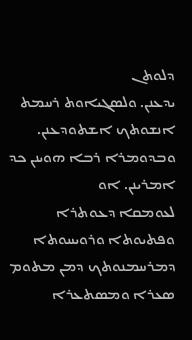ܕܠܘܬܢ
ܝܕܥܢܢ. ܘܠܣܓܝܐܘܬ ܪܚܡܬ ܐܢܫܘܬܟ ܐܫܬܘܕܥܢܢ.
ܘܒܕܘܡܪܐ ܪܒܐ ܗܘܝܢܢ ܟܕ ܐܡܪܝܢܢ. ܐܘ
ܠܥܘܡܩܐ ܕܥܘܬܪܐ ܘܦܬܝܘܬܐ ܘܪܘܝܚܘܬܐ
ܕܡܪܚܡܢܘܬܟ ܕܡܢ ܡܬܘܡ ܣܥܪܐ ܘܡܣܬܥܪܐ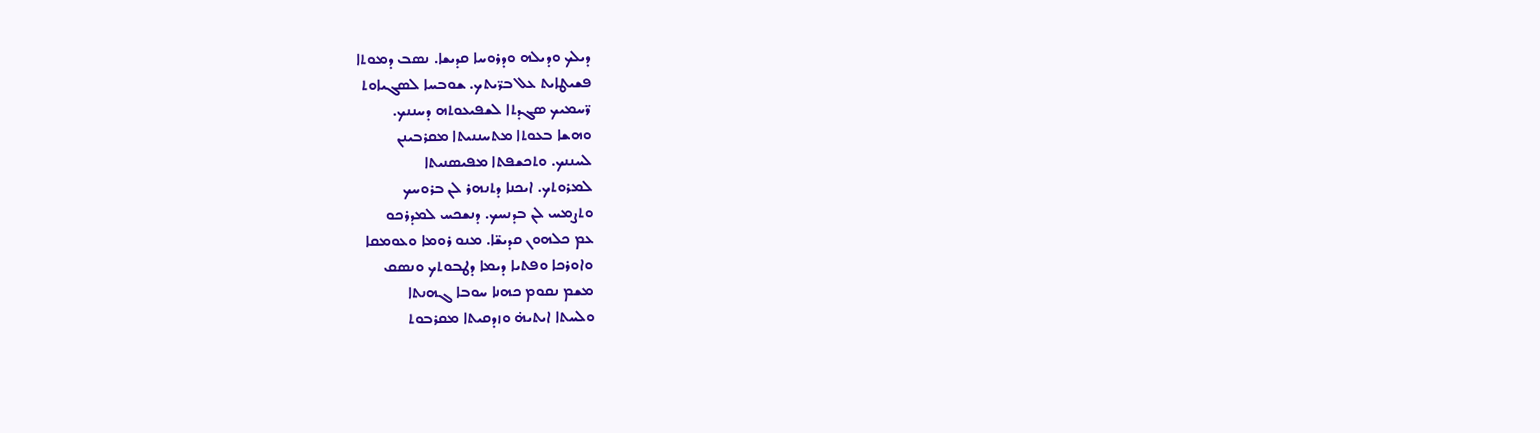ܕܝܠܟ ܘܕܝܠܗ ܘܕܪܘܚܐ ܩܕܝܫܐ. ܢܣܒ ܕܡܘܬܐ
ܦܫܝܛܐܝܬ ܥܠ ܒܪ̈ܝܬܟ. ܫܘܒܚܐ ܠܣܓܝܐܘܬ
ܪ̈ܚܡܝܟ ܣܓܕܬܐ ܠܫܦܝܥܘܬܗ ܕܚܢܢܟ.
ܘܗܫܐ ܒܥܘܬܐ ܡܬܚܢܢܝܬܐ ܡܩܪܒܝܢܢ
ܠܚܢܢܟ. ܘܬܟܫܦܬܐ ܡܦܝܣܢܝܬܐ
ܠܡܪܘܬܟ. ܐܝܟܢܐ ܕܬܢܗܪ ܠܢ ܒܪܘܚܟ
ܘܬܨܡܚ ܠܢ ܒܕܢܚܟ. ܕܢܫܟܚ ܠܡܕܪܟܘ
ܥܡ ܟܠܗܘܢ ܩܕܝܫ̈ܐ. ܡܢܘ ܪܘܡܐ ܘܥܘܡܩܐ
ܘܐܘܪܟܐ ܘܦܬܝܐ ܕܝܡܐ ܕܛܒܘܬܟ ܘܢܣܩ
ܡܫܡ ܢܩܘܡ ܟܗܢܐ ܚܘܒܐ ܓܗܢܬܐ
ܘܠܚܬܐ ܐܝܬܝܗ̇ ܘܙܕܩܝܬܐ ܡܩܪܒܘܬ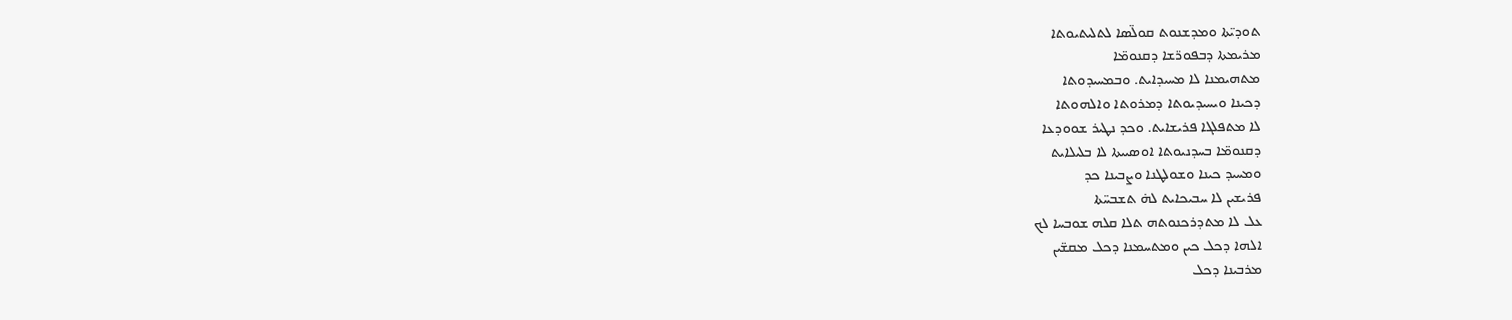ܬܘܕܝ̈ܬܐ ܘܡܕܫܢܘܬ ܩܘܠ̈ܣܐ ܠܬܠܝܬܝܘܬܐ
ܡܪܝܡܬܐ ܕܒܦܘܪ̈ܫܐ ܕܩܢܘܡ̈ܐ
ܡܬܗܝܡܢܐ ܠܐ ܡܚܝܕܐܝܬ. ܘܒܡܚܝܕܘܬܐ
ܕܟܝܢܐ ܘܝܚܝܕܝܘܬܐ ܕܡܪܘܬܐ ܘܐܠܗܘܬܐ
ܠܐ ܡܬܦܠܓܐ ܦܪܝܫܐܝܬ. ܘܟܕ ܢܛܝܪ ܫܘܘܕܥܐ
ܕܩܢܘܡ̈ܐ ܒܚܕܢܝܘܬܐ ܐܘܣܝܝܬܐ ܠܐ ܒܠܝܠܐܝܬ
ܘܡܚܝܕ ܟܝܢܐ ܘܫܘܠܛܢܐ ܘܨܒܝܢܐ ܟܕ
ܦܪܝܫܝܢ ܠܐ ܚܒܝܟܐܝܬ ܠܗ̇ ܬܫܒܚ̈ܬܐ
ܥܠ ܠܐ ܡܬܕܪܟܢܘܬܗ ܬܠܐ ܩܠܗ ܫܘܒܚܐ ܠܟ
ܐܠܗܐ ܕܟܠ ܟܝܢ ܘܡܬܚܡܢܐ ܕܟܠ ܡܩܫ̈ܝܢ
ܡܪܒܝܢܐ ܕܟܠ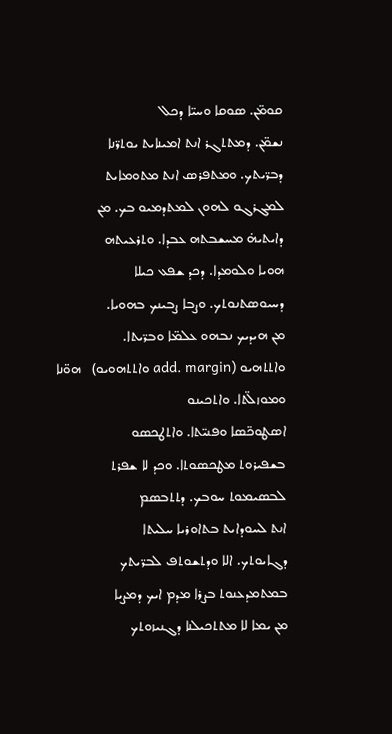ܩܘܡ̈ܢ. ܣܘܩܐ ܘܚܝ̈ܐ ܕܟܠ
ܢܫܡ̈ܢ. ܕܡܬܬܓܪ ܐܢܬ ܐܡܝܢܐܝܬ ܝܘܬܪ̈ܢܐ
ܕܒܪ̈ܝܬܟ. ܘܡܬܦܪܣ ܐܢܬ ܡܬܘܡܐܝܬ
ܠܡܓܪܓܘ ܠܗܘܢ ܠܡܬܕܡܝܘ ܒܟ. ܡܢ
ܕܐܝܬܝܗ̇ ܡܚܫܒܬܗ ܥܒܕܐ. ܘܬܪܥܝܬܗ
ܗܘܝܐ ܘܠܘܡܕܐ. ܕܟܕ ܫܦܥ ܟܝܠܐ
ܕܚܝܘܣܬܢܘܬܟ. ܘܨܒܐ ܨܒܝܢܟ ܒܗܘܝܐ.
ܡܢ ܗܝܕܝܟ ܢܒܗܘ ܥܠܡ̈ܐ ܘܒܪ̈ܝܬܐ.
ܘܐܬܬܗܝܘ (add. margin ܘܐܬܬܗܘܝܘ)   ܗܘ̈ܢܐ ܘܡܘܙܠ̈ܬܐ. ܘܐܬܟܝܢܘ
ܐܣܛܘܟ̈ܣܐ ܘܦܢܝ̈ܬܐ. ܘܐܬܛܟܣܘ
ܒܫܦܝܪܘܬ ܡܛܟܣܘܬܐ. ܘܟܕ ܠܐ ܫܦܪܬ
ܠܒܣܝܡܘܬ ܚܘܒܟ. ܕܬܬܒܣܡ
ܐܢܬ ܠܚܘܕܐܝܬ ܒܬܐܘܪܝܐ ܚܠܝܬܐ
ܕܓܐܝܘܬܟ. ܐܠܐ ܘܕܬܫܘܬܦ ܠܒܪ̈ܝܬܟ
ܒܡܬܡܕܥܢܘܬ ܒܨܪܐ ܡܕܡ ܐܝܟ ܕܡܨܝܐ
ܡܢ ܝܡܐ ܠܐ ܡܬܬܟܝܠܢܐ ܕܓܢܝܙܘܬܟ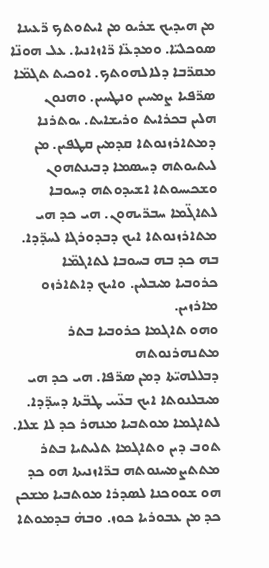ܡܢ ܗܝܕܝܟ ܫܪܝܘ ܡܢ ܐܝܬܘܬܟ ܪ̈ܥܝܢܐ
ܣܘܟܠܝ̈ܐ. ܘܡܕܥ̈ܐ ܪ̈ܐܙܐܢܝܐ. ܥܠ ܗܘܢ̈ܐ
ܡܩܪ̈ܒܐ ܕܠܐܠܗܘܬܟ. ܐܘܟܝܬ ܬܓܡ̈ܐ
ܣܪ̈ܦܝܐ ܨܡܚܝܢ ܘܢܛܚܝܢ. ܘܗܢܘܢ
ܗܠܝܢ ܒܟܪܐܝܬ ܘܪܝܫܐܝܬ. ܝܘܬܪܢܐ
ܕܡܬܐܪܙܢܘܬܐ ܩܕܡܝܢ ܩܛܦܝܢ. ܡܢ
ܠܝܬܝܘܬܗ ܕܚܣܡܐ ܕܒܝܢܬܗܘܢ
ܘܫܟܝܚܘܬܐ ܐܫܝܕܘܬܗ ܕܚܘܒܐ
ܠܬܐܓ̈ܡܐ ܚܒܪ̈ܝܗܘܢ. ܗܝ ܟܕ ܗܝ
ܡܬܐܪܙܢܘܬܐ ܐܝܟ ܕܒܕܘܪܓܐ ܠܚܕ̈ܕܐ.
ܒܗ ܟܕ ܒܗ ܒܚܘܒܐ ܠܬܐܓܡ̈ܐ
ܟܪܘܒܝܐ ܡܝܒܠܝܢ. ܘܐܝܟ ܕܐܬܐܪܙܘ ܡܐܪܙܝܢ.
ܘܗܘ ܬܐܓܡܐ ܟܪܘܒܝܐ ܒܬܪ ܡܬܢܗܪܢܘܬܗ
ܕܒܠܠܗܝ̈ܬܐ ܕܡܢ ܣܪ̈ܦܐ. ܗܝ ܟܕ ܗܝ
ܡܝܒܠܢܘܬܐ ܐܝܟ ܒܥ̈ܝܝ ܛܒ̈ܬܐ ܕܚܕ̈ܕܐ.
ܠܬܐܓܡܐ ܡܘܬܒܝܐ ܡܢܗܪ ܟܕ ܠܐ ܫܠܐ.
ܬܘܒ ܕܝܢ ܘܬܐܓܡܐ ܬܠܝܬܝܐ ܒܬܪ
ܡܬܬܨܡܚܢܘܬܗ ܒܪ̈ܐܙܢܝܬܐ ܗܘ ܟܕ
ܗܘ ܫܘܘܟܢܐ ܠܣܕܪܐ ܡܘܬܒܝܐ ܡܫܟܢ
ܟܕ ܡܢ ܥܒܘܪܝܐ ܟܘܙ. ܘܒܗ̇ ܒܕܡܘܬܐ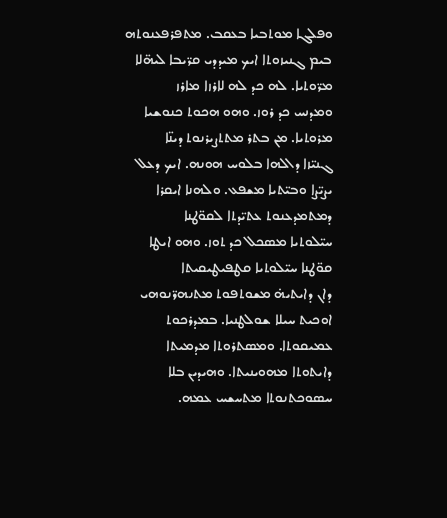ܘܦܠܓܐ ܡܘܬܒܝܐ ܒܥܩܒ. ܡܬܦܪܦܥܢܘܬܗ
ܒܝܡ ܓܢܝܙܘܬܐ ܐܝܟ ܡܝܕܕܝ ܩܪ̈ܝܒܐ ܠܝܗ̈ܠܐ
ܡܪ̈ܘܬܝܐ. ܠܗ ܟܕ ܠܗ ܠܐܪܙܐ ܡܐܪܙ
ܘܡܕܢܚ ܟܕ ܪܘܙ. ܘܗܘ ܗܟܘܬ ܟܢܘܫܝܐ
ܡܪܘܬܝܐ. ܡܢ ܒܬܪ ܡܬܬܨܝܪܢܘܬ ܕܝܢ̈ܐ
ܓܢܝ̈ܙܐ ܕܐܠܗܐ ܒܠܘܚ ܗܘܢܗ. ܐܝܟ ܕܥܠ
ܝܨܝ̈ܨܐ ܘܒܝ̈ܬܝܐ ܡܫܦܥ. ܘܠܗܢܐ ܐܝܩܪܐ
ܕܡܬܡܕܥܢܘܬ ܥܬܝ̈ܕܬܐ ܠܩܘ̈ܛܢܐ
ܚܝ̈ܠܘܬܝܐ ܡܣܟܠ ܟܕ ܬܘܙ. ܘܗܘ ܐܝܛܐ
ܩܘ̈ܛܢܐ ܚܝ̈ܠܘܬܝܐ ܩܛܦܝܛܝܩܝܬܐ
ܕܐܢ ܕܐܝܬܝܗ̇ ܡܫܘܬܦܘܬ ܡܬܢܗܪ̈ܢܘܗܝ
ܐܘܟܝܬ ܚܝܠܐ ܫܘܠܛܢܝܐ. ܒܡܕܪܟܘܬ
ܥܡܝܩܘܬܐ. ܘܡܣܬܪܘܬܐ ܡܕܡܝܬܐ
ܕܐܝܬܘܬܐ ܡܗܘܝܢܝܬܐ. ܘܗܝܕܝܢ ܒܠܐ
ܚܣܘܟܬܢܘܬܐ ܡܬܚܫܚ ܥܡܗ.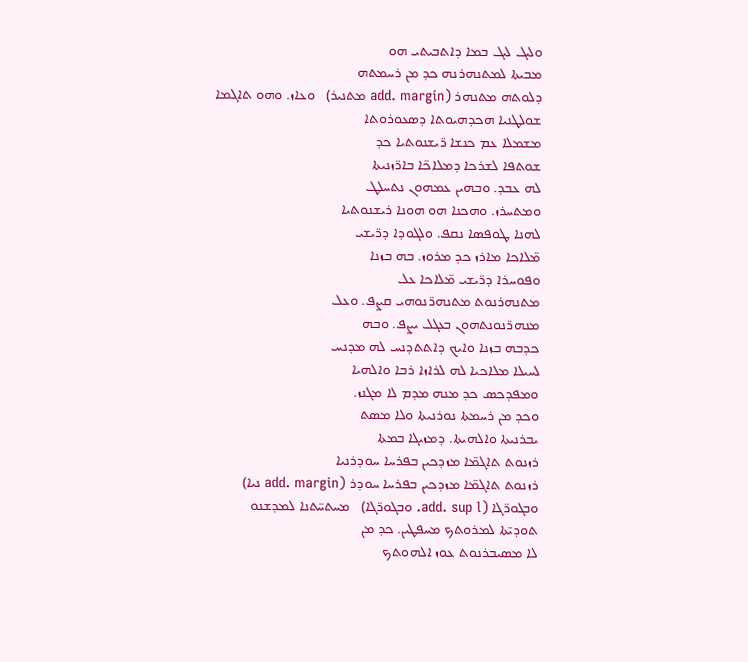ܘܠܝܓ ܠܝܓ ܒܡܐ ܕܐܬܒܝܬܝ ܗܘ
ܡܒܝܬܐ ܠܡܬܢܗܪܢܗ ܟܕ ܡܢ ܪܚܡܬܗ
ܕܠܘܬܗ ܡܬܢܗܪ (add. margin ܡܬܢܝܪ)   ܘܥܐܙ. ܘܗܘ ܬܐܓܡܐ
ܫܘܠܛܢܝܐ ܗܟܕܗܝܘܬܐ ܕܣܥܘܪܘܬܐ
ܡܫܡܠܐ ܥܡ ܟܢܫܐ ܪ̈ܝܫܢܘܬܝܐ ܟܕ
ܫܘܬܦܐ ܠܫܪܟܐ ܕܡܠܐܟ̈ܐ ܒܐܪ̈ܙܢܝܬܐ
ܠܗ ܥܒܕ. ܘܒܗܝܢ ܥܡܗܘܢ ܢܬܚܠܛ
ܘܡܬܚܪܙ. ܘܗܟܢܐ ܗܘ ܗܘܢܐ ܪܝܫܢܘܬܝܐ
ܠܗܢܐ ܛܘܦܣܐ ܢܩܦ. ܘܠܓܘܕܐ ܕܪ̈ܝܫܝ
ܡ̈ܠܐܟܐ ܡܐܪܙ ܟܕ ܡܪܘܙ. ܒܗ ܒܙܢܐ
ܘܦܘܚܪܐ ܕܪ̈ܝܫܝ ܡ̈ܠܐܟܐ ܥܠ
ܡܬܢܗܪܢܘܬ ܡܬܢܗܪ̈ܢܘܗܝ ܩܨܦ. ܘܥܠ
ܡܢܗܪ̈ܢܘܢܬܗܘܢ ܒܥܓܠ ܝܨܦ. ܘܒܗ
ܟܕܒܗ ܒܙܢܐ ܘܐܝܟ ܕܐܬܬܕܢܚ ܠܗ ܡܕܢܚ
ܠܚܝܠܐ ܡܠܐܟܝܐ ܠܗ ܠܪܐܙܐ ܪܒܐ ܘܐܠܗܝܐ
ܘܡܦܕܟܣ ܟܕ ܡܢܗ ܡܕܡ ܠܐ ܡܓܢܙ.
ܘܟܕ ܡܢ ܪܚܡܬܐ ܢܘܪܢܝܬܐ ܘܠܐ ܡܣܬ
ܝܒܪܢܝܬܐ ܘܐܠܗܝܬܐ. ܕܡܙܝܓܐ ܒܡܬܐ
ܪܙܢܘܬ ܬܐܓܡ̈ܐ ܡܙܕܟܝܢ ܒܦܪܚܐ ܚܘܕܪܢܝܐ
ܪܙܢܘܬ ܬܐܓܡ̈ܐ ܡܙܕܟܝܢ ܒܦܪܚܐ ܚܘܕܪ (add. margin ܢܝܐ)
ܘܒܓܘܪ̈ܓܐ (add. sup l. ܘܒܓܘܪ̈ܓܐ)   ܡܚܬܚ̈ܬܢܐ ܠܡܕܫܢܘ
ܬܘܕܝ̈ܬܐ ܠܡܪܘܬܟ ܡܚܦܛܝܢ. ܟܕ ܡܢ
ܠܐ ܡܣܝܒܪܢܘܬ ܥܘܙ ܐܠܗܘܬܟ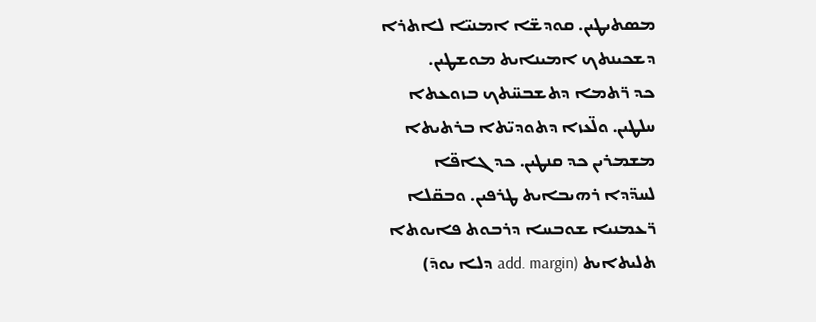ܡܣܬܝܛܝܢ. ܩܘܕܫ̈ܐ ܐܡܢܝ̈ܐ ܠܐܬܪܐ
ܕܫܟܝܢܬܟ ܐܡܝܢܐܝܬ ܡܘܫܛܝܢ.
ܟܕ ܪ̈ܬܡܐ ܕܬܫܒܚ̈ܬܟ ܒܙܘܥܬܐ
ܚܠܛܝܢ. ܘܠ̈ܥܙܐ ܕܬܘܕܝ̈ܬܐ ܒܪܬܝܬܐ
ܡܫܡܪܝܢ ܟܕ ܩܢܛܝܢ. ܟܕ ܓܐܦ̈ܐ
ܠܚܕ̈ܕܐ ܪܗܝܒܐܝܬ ܛܪܦܝܢ. ܘܒܩ̈ܠܐ
ܪ̈ܥܡܢܝܐ ܫܘܒܚܐ ܕܪܒܘܬ ܦܐܝܘܬܐ
ܬܠܝܬܐܝܬ (add. margin ܕܠܐ ܝܘܕ̄)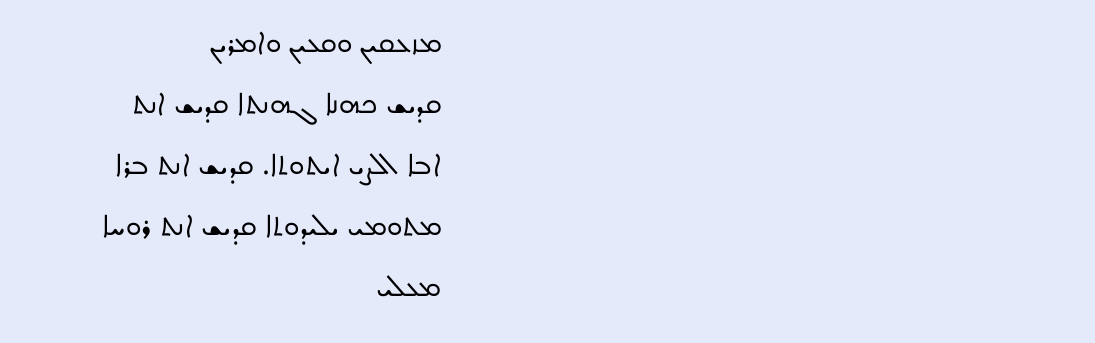ܡܙܥܩܝܢ ܘܩܥܝܢ ܘܐܡܪܝܢ
ܩܕܝܫ ܟܗܢܐ ܓܗܢܬܐ ܩܕܝܫ ܐܢܬ
ܐܒܐ ܐܠܨܝ ܐܝܬܘܬܐ. ܩܕܝܫ ܐܢܬ ܒܪܐ
ܡܬܘܡܝ ܝܠܝܕܘܬܐ ܩܕܝܫ ܐܢܬ ܪܘܚܐ
ܡܥܠܝ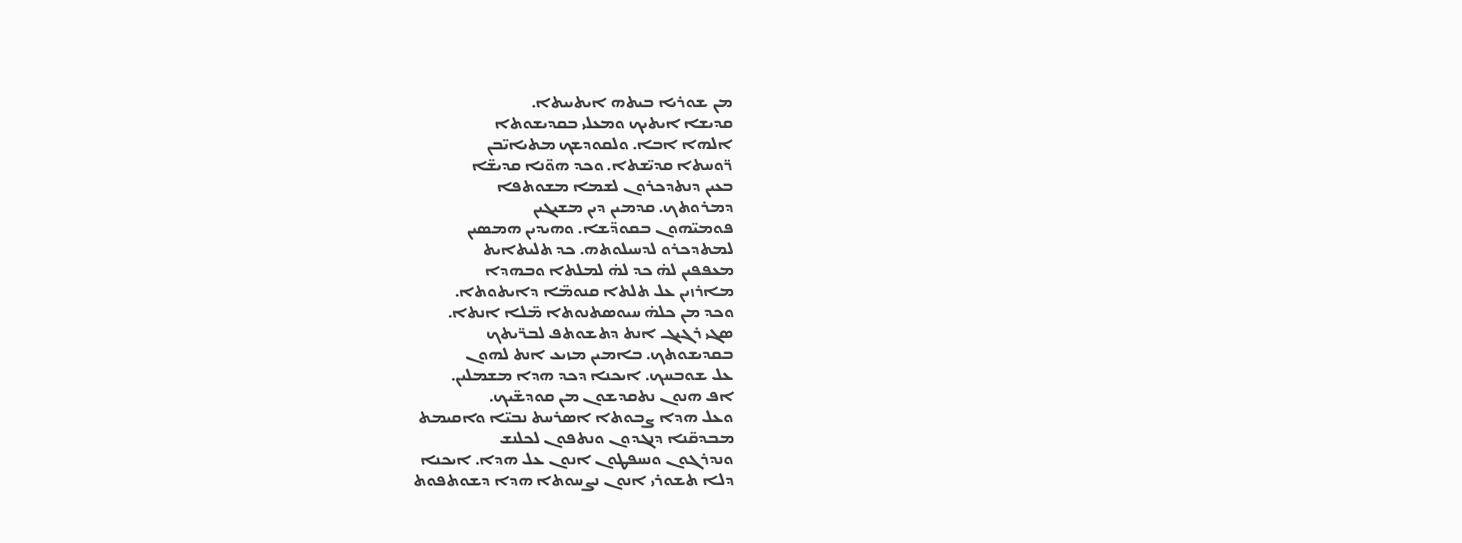ܡܢ ܫܘܪܝܐ ܒܝܬܗ ܐܝܬܝܝܬܐ.
ܩܕܝܫܐ ܐܝܬܝܟ ܘܡܥܠܝ ܒܩܕܝܫܘܬܐ
ܐܠܗܐ ܐܒܐ. ܘܠܩܘܕܫܟ ܡܬܝܐܝ̈ܒܢ
ܪ̈ܘܚܬܐ ܩܕܝ̈ܫܬܐ. ܘܟܕ ܗܘ̈ܢܐ ܩܕܝܫ̈ܐ
ܒܥܝܢ ܕܢܬܕܟܪܘܢ ܠܫܡܐ ܡܫܘܬܦܐ
ܕܡܪܘܬܟ. ܩܕܡܝܢ ܕܝܢ ܡܫܝܓܝܢ
ܦܘܡܝ̈ܗܘܢ ܒܩܘܕ̈ܫܐ. ܘܗܝܕܝܢ ܗܡܣܝܢ
ܠܡܬܕܟܪܘ ܠܕܚܝܠܘܬܗ. ܟܕ ܬܠܝܬܐܝܬ
ܡܥܦܦܝܢ ܠܗ̇ ܟܕ ܠܗ̇ ܠܡܠܬܐ ܘܒܗܕܐ
ܡܐܪܙܝܢ ܥܠ ܬܠܬܐ ܩܢܘܡ̈ܐ ܕܐܝܬܘܬܐ.
ܘܟܕ ܡܢ ܟܠܗ̇ ܚܝܘܣܬܢܘܬܐ ܡ̈ܠܐ ܐܢܬܐ.
ܣܓܝ ܪܓܝܓ ܐܢܬ ܕܬܫܘܬܦ ܠܒܪ̈ܝܬܟ
ܒܩܕܝܫܘܬܟ. ܒܐܡܝܢ ܡܙܝܥ ܐܢܬ ܠܗܘܢ
ܥܠ ܫܘܒܚܟ. ܐܝܟܢܐ ܕܟܕ ܗܕܐ ܡܫܡܠܝܢ.
ܐܦ ܗܢܘܢ ܢܬܩܕܫܘܢ ܡܢ ܩܘܕܫ̈ܝܟ.
ܘܥܠ ܗܕܐ ܨܒܘܬܐ ܐܣܪܚܬ ܢܒܝ̈ܐ ܘܐܩܝܡܬ
ܡܒܕܩ̈ܢܐ ܕܢܓܕܘܢ ܘܢܬܦܘܢ ܠܟܠܢܫ
ܘܢܕܪܓܘܢ ܘܢܚܦܛܘܢ ܐܢܘܢ ܥܠ ܗܕܐ. ܐܝܟܢܐ
ܕܠܐ ܬܫܘܪܝ ܐܢܘܢ ܢܨܚܘܬܐ ܗܕܐ ܕܫܘܬܦܘܬ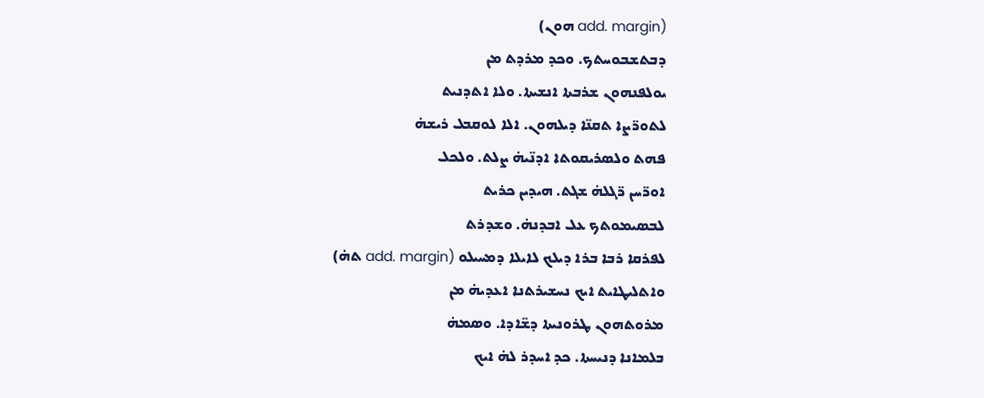(add. margin ܗܘܢ)
ܕܒܬܫܒܘܚܬܟ. ܘܟܕ ܡܪܕܬ ܡܢ
ܝܘܠܦܢܗܘܢ ܫܪܒܬܐ ܐܢܫܝܬܐ. ܘܠܐ ܐܬܕܢܝܬ
ܠܬܘܪ̈ܨܐ ܬܩܢ̈ܐ ܕܝܠܗܘܢ. ܐܠܐ ܠܘܩܒܠ ܪܝܫܗ̇
ܦܗܬ ܘܠܣܪܝܩܘܬܐ ܐܕܢ̈ܝܗ̇ ܨܠܬ. ܘܠܟܠ
ܐܘܪ̈ܚܢ ܪ̈ܓܠܗ̇ ܫܓܬ. ܗܝܕܝܢ ܟܪܝܬ
ܠܒܣܝܡܘܬܟ ܥܠ ܐܒܕܢܗ̇. ܘܫܕܪܬ
ܠܦܪܩܐ ܪܒܐ ܒܪܐ ܕܝܠܟ ܠܐܝܠܐ ܕܡܚܝܠܘ (add. margin ܬܗ̇)
ܘܐܬܠܝܛܐܝܬ ܐܝܟ ܢܚܫܝܪܬܢܐ ܐܥܕܝܗ̇ ܡܢ
ܡܪܘܬܗܘܢ ܛܪܘܢܝܬܐ ܕܫ̈ܐܕܐ. ܘܣܡܗ̇
ܒܠܡܐܢܐ ܕܢܝܚܬܐ. ܟܕ ܐܚܕܪ ܠܗ̇ ܐܝܟ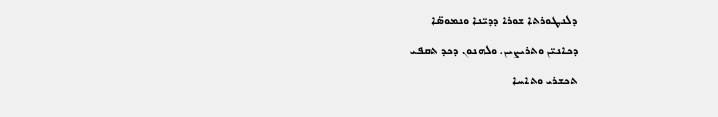ܕܠܢܛܘܪܬܐ ܫܘܪܐ ܕܕܝ̈ܢܐ ܘܢܡܘܣ̈ܐ
ܕܟܐܢܝ̈ܢ ܘܬܪܝܨܝܢ. ܘܠܗܢܘܢ ܕܟܕ ܬܩܦܝ
ܬܟܫܪܝ ܘܬܐܚܐ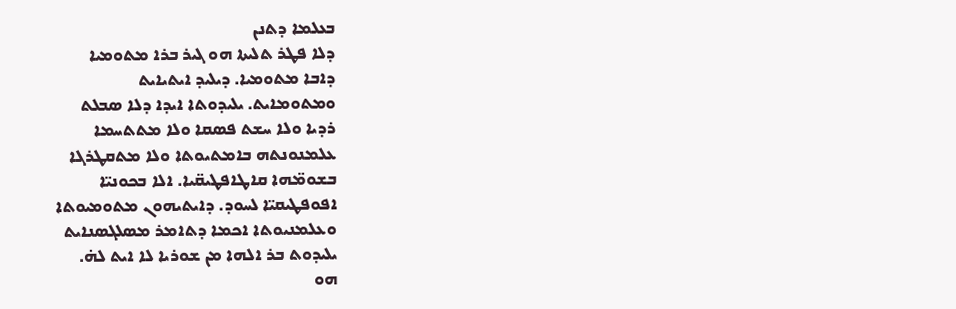ܒܥܠܡܐ ܕܬܢܢ
ܕܠܐ ܦܛܪ ܬܠܝܬܐ ܗܘ ܓܝܪ ܒܪܐ ܡܬܘܡܝܐ
ܕܐܒܐ ܡܬܘܡܝܐ. ܕܝܠܝܕ ܐܝܬܝܐܝܬ
ܘܡܬܘܡܐܝܬ. ܝܠܝܕܘܬܐ ܐܝܕܐ ܕܠܐ ܣܒܠܬ
ܪܕܝܐ ܘܠܐ ܚܫܬ ܦܣܩܐ ܘܠܐ ܡܬܬܚܡܐ
ܥܠܡܢܘܢܬܗ ܒܐܡܬܝܘܬܐ ܘܠܐ ܡܬܩܛܪܓܐ
ܒܫܘܡ̈ܗܐ ܩܐܛܐܦܛܝܩ̈ܝܐ. ܐܠܐ ܒܟܘܢܝ̈ܐ
ܐܦܘܦܛܝܩܝ̈ܐ ܠܚܘܕ. ܕܐܝܬܝܗܘܢ ܡܬܘܡܝܘܬܐ
ܘܥܠܡܢܝܘܬܐ ܐܟܡܐ ܕܬܐܡܪ ܡܣܠܓܣܢܐܝܬ
ܝܠܝܕܘܬ ܒܪ ܐܠܗܐ ܡܢ ܫܘܪܝܐ ܠܐ ܐܝܬ ܠܗ̇.
ܗܘ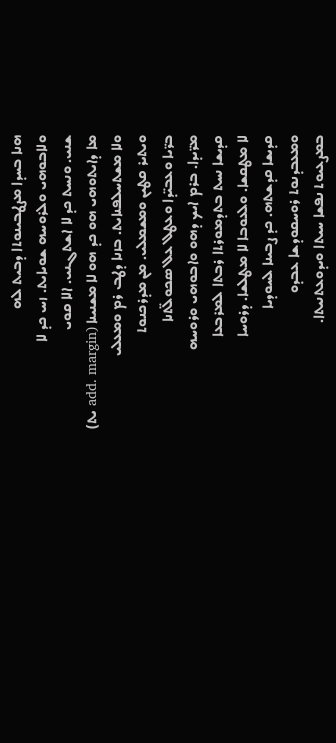ܗܢܐ ܒܚܕܐ ܡܨܛܒܝܢܘܬܐ ܕܒܝܬ ܠܗ
ܘܠܐܒܘܗܝ ܘܠܪܘܚܗ ܫܘܝܐܝܬ. ܙܚ ܟܕ ܠܐ
ܫܢܝ. ܘܢܚܬ ܟܕ ܠܐ ܐܫܬܓܢܝ. ܐܠܐ ܩܘܝ
ܡܐ ܕܐܝܬܘܗܝ ܗܘ ܟܕ ܗܘ ܠܐ ܡܫܢܝܢܐ (add. margin ܝܬ)
ܘܠܐ ܡܫܬܚܠܦܢܐܝܬ. ܒܙܢܐ ܕܛܒ ܪܡ ܘܡܥܠܝ
ܘܝܬܝܪ ܩܛܝܢ ܘܡܫܡܠܝ. ܡܢ ܡܕܪܟܢܘܬ
ܒܪ̈ܝܐ ܘܥܒܝ̈ܕܐ ܘܥܛܠ ܥܠ ܣܟܘܠ̈ܬܢܐ
ܡܪ̈ܝܕܐ. ܒܪܡ ܐܝܟ ܕܗܘ ܘܐܒܘܗܝ ܘܪܘܚܗ
ܩܕܝܫܐ ܢܚܬ ܒܬܕܡܘܪܬܐ ܪܒܬܐ ܠܡܪܒܥܐ
ܠܐ ܡܛܩܫܐ. ܘܠܥܘܒܐ ܠܐ ܡܛܠܫܐ. ܕܪܘܚܐ
ܩܕܝܫܐ ܩܕܫܬܗ. ܟܕ ܨܒܝܢܐ ܠܚܘܕܝܐ
ܘܡܥܒܕܢܘܬ ܪܘܚܩܘܕܫܐ ܥܒܕܘ
ܒܡܨܥܝܘܬ ܢܦܫܐ ܚܝܬܐ ܘܝܕܘܥܬܢܝܬܐ.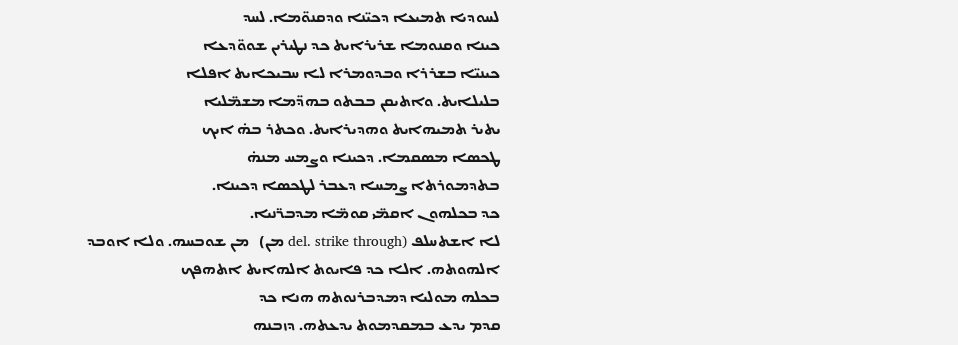ܠܚܘܕܝܐ ܬܡܝܥܐ ܕܟܝ̈ܢܐ ܘܕܩܢܘ̈ܡܐ. ܠܚܕ
ܟܝܢܐ ܘܩܢܘܡܐ ܫܪܝܪܐܝܬ ܟܕ ܢܛܝܪܝܢ ܫܘܘ̈ܕܥܐ
ܟܝܢܝ̈ܐ ܒܫܪܪܐ ܘܒܕܘܡܪܐ ܠܐ ܚܒܝܟܐܝܬ ܐܦܠܐ
ܒܠܝܠܐܝܬ. ܘܐܬܝܩܢ ܒܒܬܘ ܒܗܕ̈ܡܐ ܡܫܡ̈ܠܝܐ
ܝܬܝܪ ܬܡܝܗܐܝܬ ܘܗܕܝܪܐܝܬ. ܘܟܬܪ ܒܗ̇ ܐܝܟ
ܛܟܣܐ ܡܣܩܡܐ. ܕܟܝܢܐ ܘܨܡܚ ܡܢܗ̇
ܒܬܕܡܘܪܬܐ ܨܡܚܐ ܕܥܒܪ ܠܛܟܣܐ ܕܟܝܢܐ.
ܟܕ ܒܟܠܗܘܢ ܐܩܡ̈ܝ ܩܘܡ̈ܐ ܡܕܒܪ̈ܢܝܐ.
ܠܐ ܐܫܬܚܠܦ (del. strike through ܡܢ)   ܡܢ ܫܘܒܚܗ. ܘܠܐ ܐܘܒܕ
ܐܠܗܘܬܗ. ܐܠܐ ܟܕ ܦܐܝܘܬ ܐܠܗܐܝܬ ܐܬܗܦܟ
ܒܟܠܗ ܡܘܠܝܐ ܕܡܕܒܪܢܘܬܗ ܗܢܐ ܟܕ
ܩܕܡ ܝܕܥ ܒܡܩܕܡܘܬ ܝܕܥܬܗ. ܕܙܒܢܗ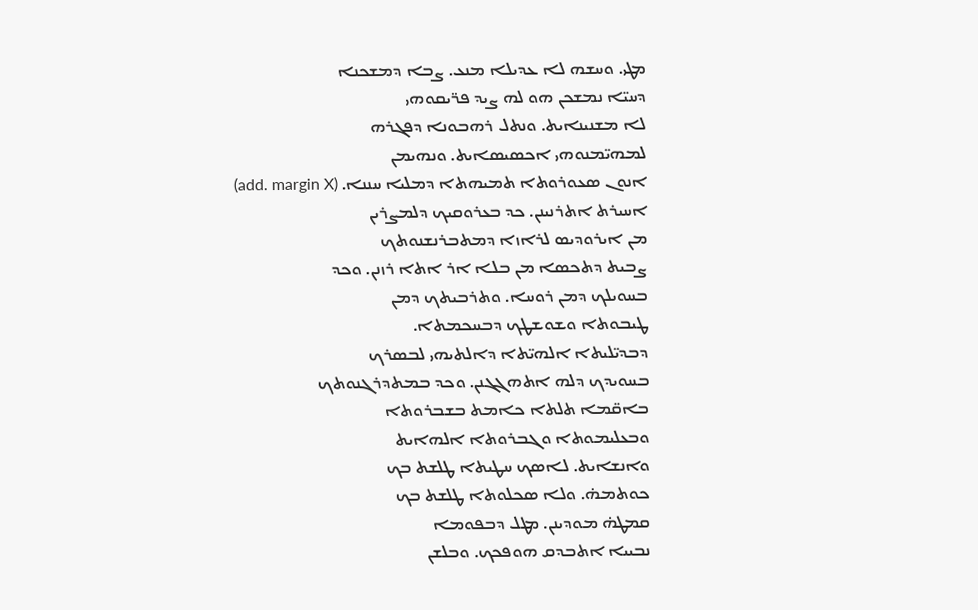ܡܛܝ. ܘܚܫܗ ܠܐ ܥܕܝܠܐ ܡܢܥ. ܨܒܐ ܕܡܫܟܢܐ
ܕܚܝ̈ܐ ܢܡܫܟܢ ܗܘ ܠܗ ܨܝܕ ܦܪ̈ܝܩܘܗܝ
ܠܐ ܡܫܢܝܢܐܝܬ. ܘܢܬܠ ܪܗܒܘܢܐ ܕܦܓܪܗ
ܠܡܗܝ̈ܡܢܘܗܝ ܐܟܣܝܣܐܝܬ. ܘܢܗܝܡܢ
ܐܢܘܢ ܣܥܘܪܘܬܐ ܬܡܝܗܬܐ ܕܡܠܝܐ ܚܢܢܐ. (add. margin X)
ܐܚܝܪܬ ܐܬܪܢܝܢܢ. ܟܕ ܒܥܪܘܩܝܟ ܕܠܡܨܪܝܢ
ܡܢ ܐܝܪܘܕܝܣ ܠܪܐܙܐ ܕܡܬܒܪܢܫܢܘܬܟ
ܨܒܝܬ ܕܬܟܣܐ ܡܢ ܒܠܐ ܐܪ ܐܬܐ ܪܙܢܢ. ܘܟܕ
ܒܚܘܝܠܟ ܕܡܢ ܪܘܚܐ. ܘܬܪܒܝܬܟ ܕܡܢ
ܛܝܒܘܬܐ ܘܫܘܫܛܟ ܕܒܚܟܡܬܐ.
ܕܒܕܝ̈ܠܝܬܐ ܐܠܗܝ̈ܬܐ ܕܐܠܬܝܗܝ ܠܒܣܪܟ
ܒܚܘܝܕܟ ܕܠܗ ܐܬܗܓܓܢܢ. ܘܟܕ ܒܡܬܕܪܓܢܘܬܟ
ܒܐܩ̈ܡܐ ܬܠܬܐ ܟܐܡܬ ܒܫܒܪܘܬܐ
ܘܒܥܠܝܡܘܬܐ ܘܓܒܪܘܬܐ ܐܠܗܐܝܬ
ܘܐܢܫܐܝܬ. ܠܐܣܟ ܚܛܝܬܐ ܛܠܫܬ ܒܟ
ܟܘܬܡܗ̇. ܘܠܐ ܣܟܠܘܬܐ ܛܠܫܬ ܒܟ
ܩܡܛܗ̇ ܡܘܕܝܢܢ. ܡܛܠ ܕܒܦܘܡܐ
ܢܒܝܝܐ ܐܬܒܕܩ ܗܘܦܟܟ. ܘܒܠܫܢ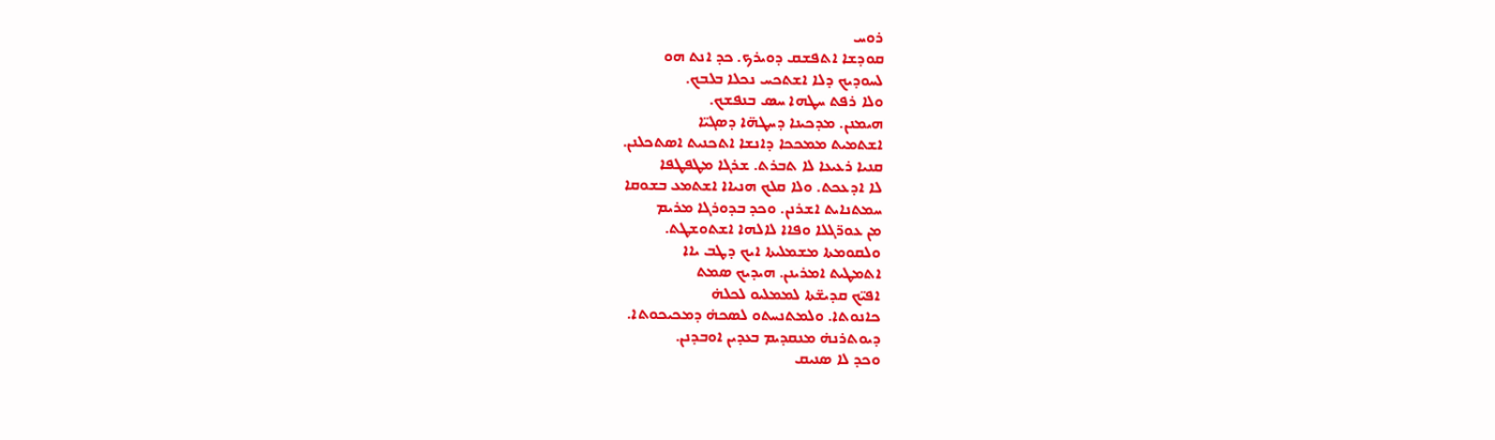ܪܘܚ
ܩܘܕܫܐ ܐܬܦܫܩ ܕܘܝܪܟ. ܟܕ ܐܢܬ ܗܘ
ܠܚܘܕܝܟ ܕܠܐ ܐܫܬܟܚ ܢܟܠܐ ܒܠܒܟ.
ܘܠܐ ܪܦܬ ܚܛܗܐ ܚܣ ܒܢܦܫܟ.
ܗܝܡܢܢ. ܡܕܟܝܢܐ ܕܚܛܗ̈ܐ ܕܣܓܝ̈ܐ
ܐܫܬܡܝܬ ܡܡܟܟܐ ܕܐܢܫܐ ܐܬܟܢܝܬ ܐܣܬܟܠܢܢ.
ܩܢܝܐ ܪܥܝܥܐ ܠܐ ܬܒܪܬ. ܫܪܓܐ ܡܛܦܛܦܐ
ܠܐ ܐܕܥܟܬ. ܘܠܐ ܩܠܟ ܗܢܝܐܐ ܐܫܬܡܥ ܒܫܘܩܐ
ܚܡܬܢܐܝܬ ܐܫܪܢܢ. ܘܟܕ ܒܕܘܪܓܐ ܡܪܝܡ
ܡܢ ܥܘܪ̈ܓܠܐ ܘܦܐܐ ܠܐܠܗܐ ܐܫܬܘܫܛܬ.
ܘܠܩܘܡܬܐ ܡܫܡܠܝܬܐ ܐܝܟ ܕܛܒ ܝܐܐ
ܐܬܡܛܝܬ ܐܡܪܝܢܢ. ܗܝܕܝܟ ܣܡܬ
ܐܦܝ̈ܟ ܩܕܝܫ̈ܬܐ ܠܡܡܠܝܘ ܠܟܠܗ̇
ܟܐܢܘܬܐ. ܘܠܡܬܢܚܬܘ ܠܣܟܗ̇ ܕܡܟܝܟܘܬܐ.
ܕܝܘܬܪܢܗ̇ ܡܢܩܕܝܡ ܒܥܕܝܢ ܐܘܒܕܢܢ.
ܘܟܕ ܠܐ ܣܢܝܩ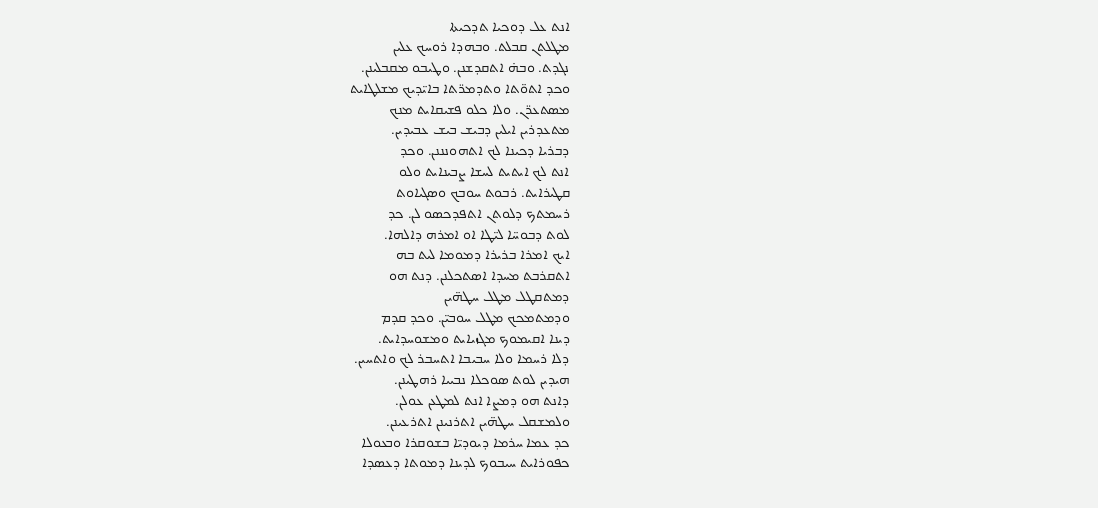ܐܢܬ ܥܠ ܕܘܟܝܐ ܬܕܟܝܬܐ
ܡܛܠܬܢ ܩܒܠܬ. ܘܒܗܕܐ ܪܘܚܟ ܥܠܝܢ
ܢܓܕܬ. ܘܒܗ̇ ܐܬܩܕܫܢܢ. ܘܛܝܒܘ ܡܩܒܠܝܢܢ.
ܘܟܕ ܐܬܘ̈ܬܐ ܘܬܕܡܪ̈ܬܐ ܒܐܝ̈ܕܝܟ ܡܫܠܛܐܝܬ
ܡܣܬܥܪ̈ܢ. ܘܠܐ ܟܠܘ ܦܫܝܩܐܝܬ ܡܢܟ
ܡܬܥܕܪܝܢ ܐܝܠܝܢ ܕܒܝܫ ܒܝܫ ܥܒܝܕܝܢ.
ܕܒܪܝܐ ܕܟܝܢܐ ܠܟ ܐܬܗܘܢܢܢܢ. ܘܟܕ
ܐܢܬ ܠܟ ܐܝܬܝܬ ܠܚܫܐ ܨܒܝܢܐܝܬ ܘܠܘ
ܩܛܝܪܐܝܬ. ܪܒܘܬ ܚܘܒܟ ܘܣܓܝܐܘܬ
ܪܚܡܬܟ ܕܠܘܬܢ ܐܬܦܕܟܣܘ ܠܢ. ܟܕ
ܠܘܬ ܕܒܘܚ̈ܐ ܠܝ̈ܛܐ ܐܘ ܐܡܪܗ ܕܐܠܗܐ.
ܐܝܟ ܐܡܪܐ ܒܪܝܪܐ ܕܡܘܡܐ ܠܝܬ ܒܗ
ܐܬܩܪܒܬ ܡܚܕܐ ܐܣܬܟܠܢܢ. ܕܢܬ ܗܘ
ܕܡܬܩܛܠ ܡܛܠ ܚܛܗ̈ܝܢ
ܘܕܡܬܡܟܟ ܡܛܠ ܚܘܒܝ̈ܢ. ܘܟܕ ܩܕܡ
ܕܝܢܐ ܐܩܝܡܘܟ ܡܓܙܝܐܝܬ ܘܡܫܘܚܕܐܝܬ.
ܕܠܐ ܪܚܡܐ ܘܠܐ ܚܒܝܒܐ ܐܬܚܒܪ ܠܟ ܘܐܬܚܝܢ.
ܗܝܕܝܢ ܠܘܬ ܣܘܟܠܐ ܢܒܝܝܐ ܪܗܛܝܢܢ.
ܕܐܢܬ ܗܘ ܕܡܨܐ ܐܢܬ ܠܡܛܥܢ ܥܘܠܢ.
ܘܠܡܫܩܠ ܚܛܗ̈ܝܢ ܐܬܪܢܝܢܢ ܐܬܪܥܝܢܢ.
ܟܕ ܥܡܐ ܚܪܡܐ ܕܝܘܕܝ̈ܐ ܒܫܘܩܪܐ ܘܒܥܘܠܐ
ܟܦܘܪܐܝܬ ܚܝܒܘܟ ܠܕܝܢܐ ܕܡܘܬܐ ܕܥܣܕܐ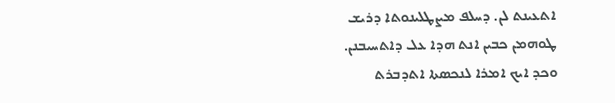ܐܬܥܝܢܬ ܠܢ. ܕܚܠܦ ܡܨܛܠܝܢܘܬܐ ܕܪܝܫ
ܛܘܗܡܢ ܟܒܝܢ ܐܢܬ ܗܕܐ ܥܠ ܕܐܬܚܝܒܢܢ.
ܘܟܕ ܐܝܟ ܐܡܪܐ ܠܢܟܣܬܐ ܐܬܕܒܪܬ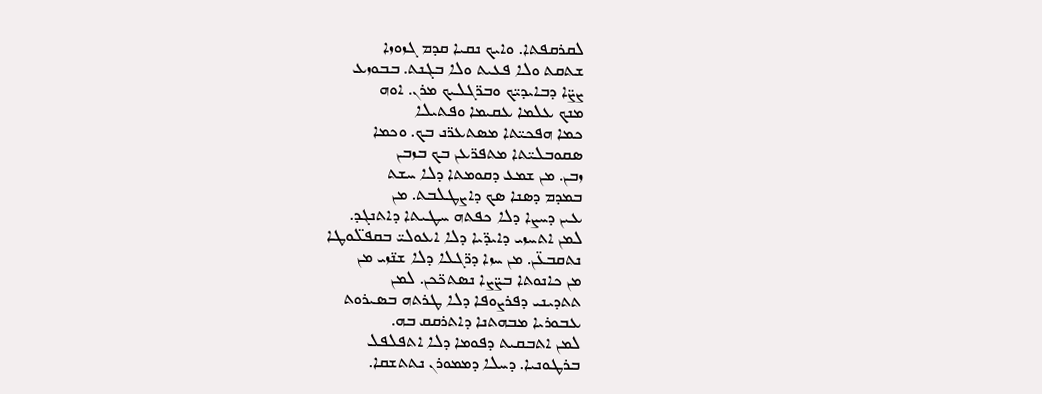ܠܩܪܩܦܬܐ. ܘܐܝܟ ܢܩܝܐ ܩܕܡ ܓܙܘܙܐ
ܫܬܩܬ ܘܠܐ ܦܥܝܬ ܘܠܐ ܒܓܢܬ. ܒܒܘܙܥ
ܨܨ̈ܐ ܕܒܐܝܕܝ̈ܟ ܘܒܪ̈ܓܠܝܟ ܡܪܢ. ܐܘܗ
ܡܢܟ ܥܠܡܐ ܥܩܝܡܐ ܘܦܬܝܠܐ
ܟܡܐ ܗܦܟܝ̈ܬܐ ܡܣܬܥܪ̈ܢ ܒܟ. ܘܟܡܐ
ܣܩܘܒܠܝ̈ܬܐ ܡܬܦܪ̈ܥܢ ܒܟ ܒܙܒܢ
ܙܒܢ. ܡܢ ܫܡܥ ܕܩܘܡܬܐ ܕܠܐ ܚܫܬ
ܒܡܕܡ ܕܣܢܐ ܣܟ ܕܐܨܛܠܒܬ. ܡܢ
ܥܝܢ ܕܚܨܐ ܕܠܐ ܟܦܬܗ ܚܛܝܬܐ ܕܐܬܢܓܕ.
ܠܡܢ ܐܬܚܙܝ ܕܐܝܕ̈ܝܐ ܕܠܐ ܐܥܘܠܝ̈ ܒܩܦܠ̈ܘܛܐ
ܢܬܩܒܥ̈ܢ. ܡܢ ܚܙܐ ܕܪ̈ܓܠܐ ܕܠܐ ܫܢ̈ܙܝ ܡܢ
ܡܢ ܟܐܢܘܬܐ ܒܨ̈ܨܐ ܢܣܬܟ̈ܟܢ. ܠܡܢ
ܬܬܕܝܢܝ ܕܦܪܨܘܦܐ ܕܠܐ ܛܪܬܗ ܒܣܝܪܘܬ
ܥܒܘܪܝܐ ܡܒܗܬܢܐ ܕܐܬܪܩܩ ܒܗ.
ܠܡܢ ܐܬܒܩܝܬ ܕܦܘܡܐ ܕܠܐ ܐܬܦܠܦܠ
ܒܪܛܘܢܝܐ. ܕܚܠܐ ܕܡܡܘܪܢ ܢܬܬܫܩܐ.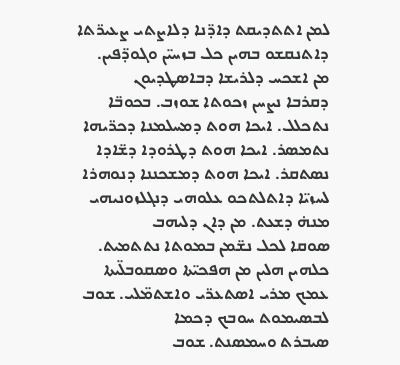ܠܡܢ ܐܬܬܕܝܩܬ ܕܐܕ̈ܢܐ ܕܠܐܨܬܝ ܨܥܝܪ̈ܬܐ
ܕܐܬܢܩܫܘ ܒܗܝܢ ܟܠ ܒܙܚܝ̈ܢ ܘܓܘܕ̈ܦܝܢ.
ܡܢ ܐܫܟܚ ܕܠܪܝܫܐ ܕܒܐܣܛܕܝܘܢ
ܕܩܪܒܐ ܢܨܚܢ ܙܟܘܬܐ ܫܘܙܒ. ܒܟܘܒ̈ܐ
ܢܬܟܠܠ. ܐܝܟܐ ܗܘܬ ܕܡܚܠܡܢܐ ܕܟܪ̈ܝܗܐ
ܢܬܡܣܪ. ܐܝܟܐ ܗܘܬ ܕܛܪܘܕܐ ܕܫ̈ܐܕܐ
ܢܣܬܩܪ. ܐܝܟܐ ܗܘܬ ܕܡܫܟܢܢܐ ܕܢܘܗܪܐ
ܠܚܙܝ̈ܐ ܕܐܬܠܬܟܘ ܥܠܘܗܝ ܕܢܓܠܙܘܢܝܗܝ
ܡܢܗ̇ ܕܫܥܬ. ܡܢ ܕܐܢ ܕܠܝܗܒ
ܣܘܩܐ ܠܟܠ ܢܫ̈ܡܢ ܒܡܘܬܐ ܢܬܬܡܝܬ.
ܟܠܗܝܢ ܗܠܝܢ ܡܢ ܗܦܟܝ̈ܬܐ ܘܣܩܘܒܠ̈ܝܬܐ
ܥܡܟ ܡܪܝ ܐܣܬܥܪ̈ܝ ܘܐܫܬܡ̈ܠܝ. ܫܘܒ
ܠܒܣܝܡܘܬ ܚܘܒܟ ܕܟܡܐ
ܣܝܒܪܬ ܘܚܡܣܢܬ. ܫܘܒ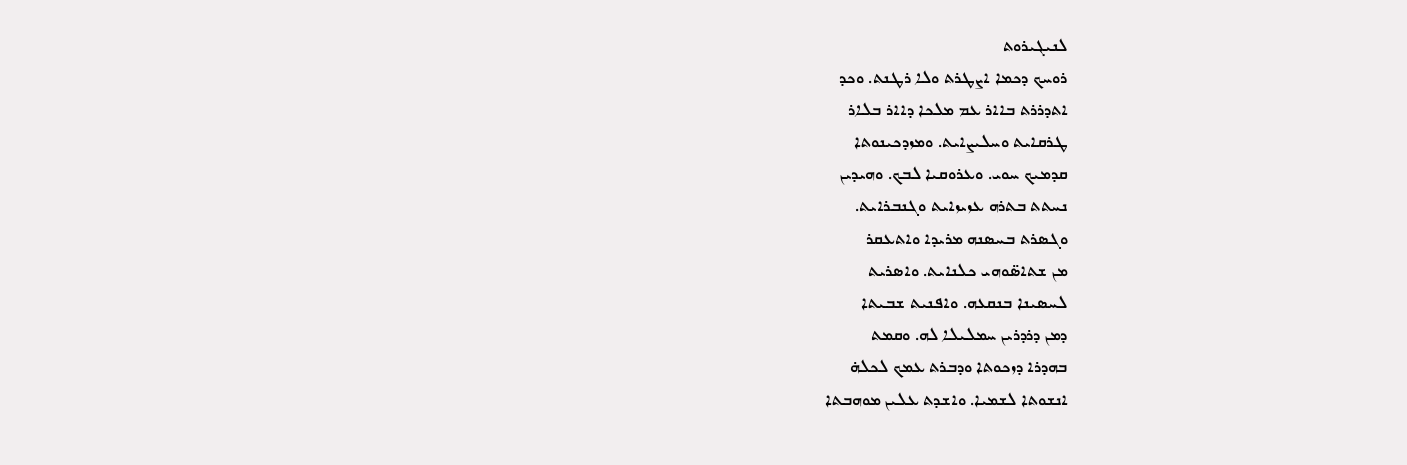ܠܢܝܓܝܪܘܬ
ܪܘܚܟ ܕܟܡܐ ܐܨܛܪܬ ܘܠܐ ܪܛܢܬ. ܘܟܕ
ܐܬܕܪܪܬ ܒܐܐܪ ܥܡ ܡܠܟܐ ܕܐܐܪ ܒܠܐܪ
ܛܪܩܐܝܬ ܘܚܠܝܨܐܝܬ. ܘܡܙܕܟܝܢܘܬܐ
ܩܕܡܝܟ ܚܘܝ. ܘܥܪܘܩܝܐ ܠܒܟ. ܘܗܝܕܝܢ
ܢܚܬܬ ܒܬܪܗ ܥܙܝܙܐܝܬ ܘܓܢܒܪܐܝܬ.
ܘܓܣܪܬ ܒܚܣܢܗ ܡܪܝܕܐ ܘܐܬܥܩܪ
ܡܢ ܫܬܐܣ̈ܘܗܝ ܟܠܢܐܝܬ. ܘܐܣܪܝܬ
ܠܚܣܝܢܐ ܒܢܩܥܗ. ܘܐܦܢܝܬ ܫܒܝܬܐ
ܕܡܢ ܕܪܕܪܝܢ ܚܡܠܝܠܐ ܠܗ. ܘܩܡܬ
ܒܗܕܪܐ ܕܙܟܘܬܐ ܘܕܒܪܬ ܥܡܟ ܠܟܠܗ̇
ܐܢܫܘܬܐ ܠܫܡܝܐ. ܘܐܫܕܬ ܥܠܝܢ ܡܘܗܒܬܐ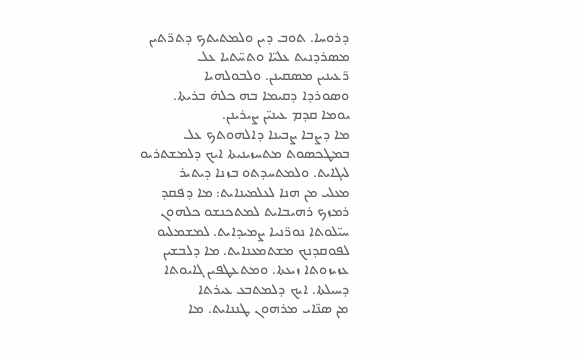ܕܪܘܚܐ. ܬܘܒ ܕܝܢ ܘܠܡܬܝܬܟ ܕܬܪ̈ܬܝܢ
ܡܣܪܕܢܝܬ ܥܠܝ̈ܐ ܘܬܚ̈ܬܝܐ ܥܠ
ܪ̈ܥܝܢܝܢ ܡܣܩܝܢܢ. ܘܠܒܘܠܗܝܐ
ܘܣܘܪܕܐ ܕܩܝܡܐ ܒܗ ܟܠܗ̇ ܒܪܝܬܐ.
ܝܘܡܐ ܩܕܡ ܥܝܢܝ̈ܢ ܨܝܪܝܢܢ.
ܡܐ ܕܨܒܐ ܨܒܝܢܐ ܕܐܠܗܘܬܟ ܥܠ
ܒܡܛܟܣܘܬ ܡܬܚܙܝܢܝܬܐ ܐܝܟ ܕܠܡܫܬܪܝܘ
ܠܝܓܐܝܬ. ܘܠܡܬܚܕܬܘ ܒܙܢܐ ܕܝܬܝܪ
ܡܥܠܝ ܡܢ ܗܢܐ ܠܥܠܡܝܢܐܝܬ: ܡܐ ܕܦܩܕ
ܪܡܙܟ ܪܗܝܒܐܝܬ ܠܡܬܟܢܫܘ ܟܠܗܘܢ
ܚܝ̈ܠܘܬܐ ܢܘܪ̈ܢܝܐ ܨܡܝܕܐܝܬ. ܠܡܫܡܠܝܘ
ܠܦܘܩܕܢܟ ܡܫܬܡܥܢܐܝܬ. ܡܐ ܕܠܒܫܝܢ
ܥܙܝܙܘܬܐ ܙܝܥܬܐ. ܘܡܬܥܛܦܝܢ ܓܐܝܘܬܐ
ܕܚܝܠܬܐ. ܐܝܟ ܕܠܡܬܒܥ ܥܝܪܬܐ
ܡܢ ܣܢ̈ܐܝ ܡܪܗܘܢ ܛܢܢܐܝܬ. ܡܐ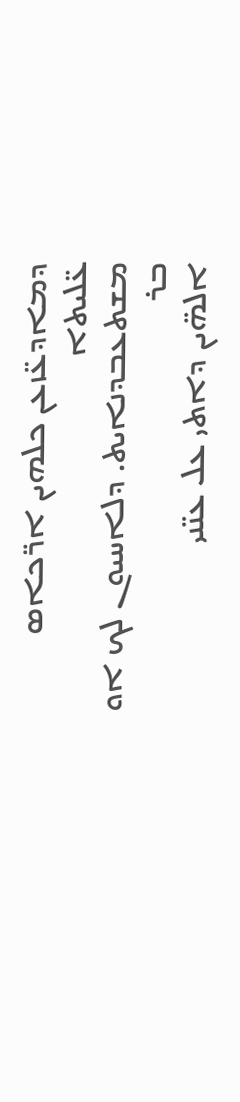ܕܡܐܕܥ̈ܙܥܢ ܟܠܗܝܢ ܐܪ̈ܟܐܣ ܥ̈ܠܝܬܐ
ܡܫܬܥܒܕܢܐܝܬ. ܕܠܐܚܝܘܢ ܠܟ ܐܘ ܒܪ
ܐܠܗ̈ܝܢ ܕܐܬܝ ܥܠ ܥܢ̈ܢܝ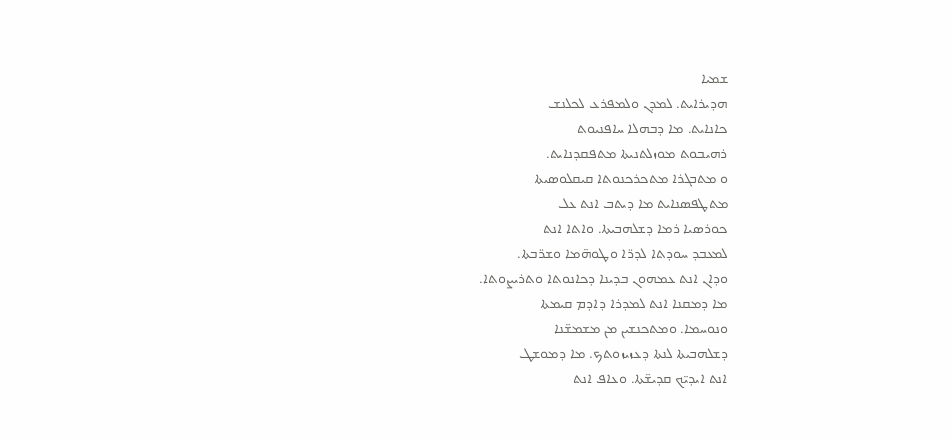ܫܡܝܐ
ܗܕܝܪܐܝܬ. ܠܡܕܢ ܘܠܡܦܪܥ ܠܟܠܢܫ
ܟܐܢܐܝܬ. ܡܐ ܕܒܗܠܐ ܚܐܦܢܝܘܬ
ܪܗܝܒܘܬ ܡܘܙܠܬܢܝܬܐ ܡܬܦܩܕܢܐܝܬ.
ܘ ܡܬܒܓܪܐ ܡܬܟܪܟܢܘܬܐ ܩܝܩܠܘܣܝܬܐ
ܡܬܛܦܣܢܐܝܬ ܡܐ ܕܝܬܒ ܐܢܬ ܥܠ
ܟܘܪܣܝܐ ܪܡܐ ܕܫܠܗܒܝܬܐ. ܘܐܬܐ ܐܢܬ
ܠܡܥܒܕ ܚܘܕܬܐ ܠܕܪ̈ܐ ܘܛܘܗ̈ܡܐ ܘܫܪ̈ܒܬܐ.
ܘܕܐܢ ܐܢܬ ܥܡܗܘܢ ܒܕܝܢܐ ܕܟܐܢܘܬܐ ܘܬܪܝܨܘܬܐ.
ܡܐ ܕܡܩܢܐ ܐܢܬ ܠܡܕܪܐ ܕܐܕܡ ܩܝܡܬܐ
ܘܢܘܚܡܐ. ܘܡܬܟܢܫܝܢ ܡܢ ܡܫܡܫ̈ܢܐ
ܕܫܠܗܒܝܬܐ ܠܢܬܐ ܕܥܙܝܙܘܬܟ. ܡܐ ܕܡܘܫܛ
ܐܢܬ ܐܝܕܝ̈ܟ ܩܕܝܫ̈ܬܐ. ܘܥܐܦ ܐܢܬ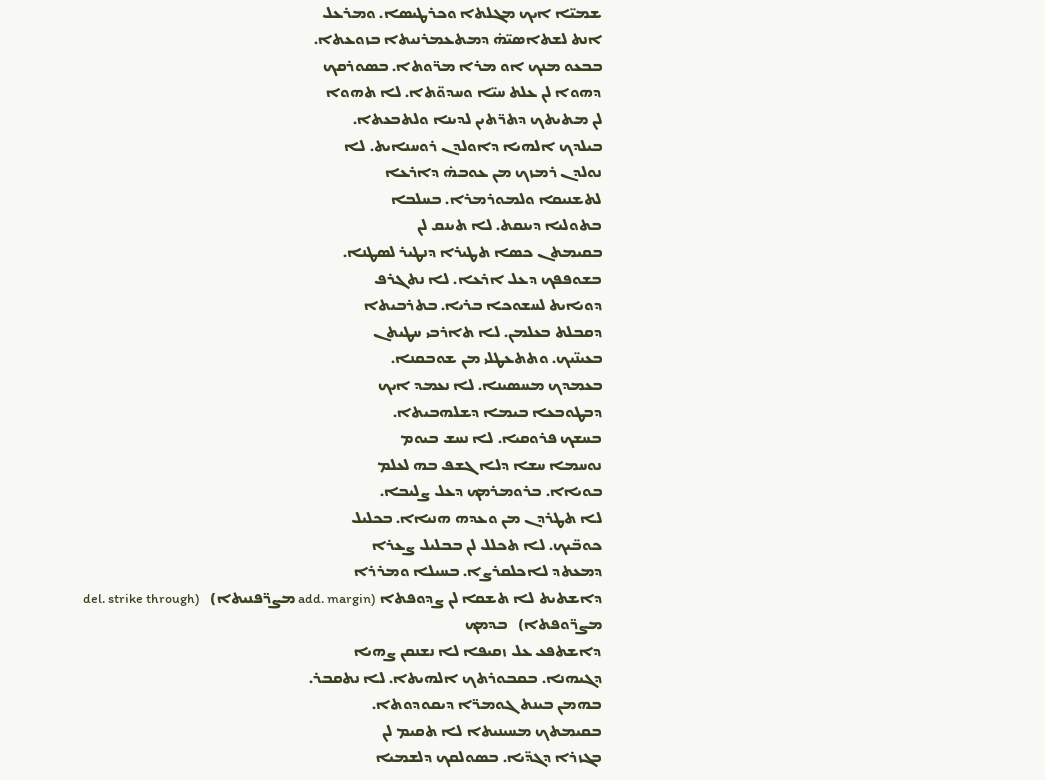ܫܡܝ̈ܐ ܐܝܟ ܡܓܠܬܐ ܘܟܪܛܝܣܐ. ܘܡܪܥܠ
ܐܢܬ ܠܫܬܐܣܝ̈ܗ̇ ܕܡܬܥܡܪܢܝܬܐ ܒܙܘܥܬܐ.
ܒܒܥܘ ܡܢܟ ܐܘ ܡܪܐ ܡܪ̈ܘܬܐ. ܒܣܘܪܩܟ
ܕܗܘܐ ܠܢ ܥܠܬ ܚܝ̈ܐ ܘܚܕܘ̈ܬܐ. ܠܐ ܬܗܘܐ
ܠܢ ܡܬܝܬܟ ܕܬܪ̈ܬܝܢ ܠܕܝܢܐ ܘܠܬܒܥܬܐ.
ܒܝܠܕܟ ܐܠܗܝܐ ܕܐܘܠܕܢ ܪܘܚܢܐܝܬ. ܠܐ
ܢܘܠܕܢ ܪܡܙܟ ܡܢ ܥܘܒܗ̇ ܕܐܪܥܐ
ܠܬܫܢܝܩܐ ܘܠܡܘܪܡܪܐ. ܒܚܠܒܐ
ܒܬܘܠܝܐ ܕܝܢܩܬ. ܠܐ ܬܝܢܩ ܠܢ
ܒܩܝܡܬܢ ܟܣܐ ܬܛܝܪܐ ܕܢܛܝܪ ܠܣܛܢܐ.
ܒܫܘܦܦܟ ܕܥܠ ܐܪܥܐ. ܠܐ ܢܬܓܪܦ
ܕܘܝܐܝܬ ܠܚܫܘܟܐ ܒܪܝܐ. ܒܬܪܒܝܬܐ
ܕܩܒܠܬ ܒܥܠܡܢ. ܠܐ ܬܐܪܒܝ ܚܛܝܬܢ
ܒܥܝܢ̈ܝܟ. ܘܬܬܥܛܠܝ ܡܢ ܫܘܒܩܢܐ.
ܒܥܡܕܟ ܡܚܣܝܢܐ. ܠܐ ܢܥܡܕ ܐܝܟ
ܕܒܛܘܒܥܐ ܒܝܡܐ ܕܫܠܗܒܝܬܐ.
ܒܚܫܟ ܦܪܘܩܝܐ. ܠܐ ܢܚܫ ܒܝܘܡ
ܢܘܚܡܐ ܚܫܐ ܕܠܐ ܓܫܦ ܒܗ ܠܥܠܡ
ܒܘܝܐܐ. ܒܪܘܡܪܡܟ ܕܥܠ ܨܠܝܒܐ.
ܠܐ ܬܛܪܕܢ ܡܢ ܘܥܕܗ ܗܢܝܐܐ. ܒܟܠܝܠ
ܟܘܒ̈ܝܟ. ܠܐ ܬܟܠܠ ܠܢ ܒܒܠܝܠ ܨܥܪܐ
ܕܡܥܬܕ ܠܐܟܠܩܪܨܐ. ܒܚܝܠܐ ܘܡܪܪܐ
ܕܐܫܬܝܬ ܠܐ ܬܫܩܐ ܠܢ ܨܕܘܦܬܐ (add. margin ܡܨܪ̈ܦܢܝܬܐ)   (del. strike through ܡܨܪ̈ܘܦܬܐ)   ܒܕܡܟ
ܕܐܫܬܦܥ ܥܠ ܙܩܝܦܐ ܠܐ ܢܫܢܩܢ ܨܗܝܐ
ܕܓܝܗܢܐ. ܒܩܒܘܪܬܟ ܐܠܗܝܬܐ. ܠܐ ܢܬܩܒܪ.
ܒܗܡܢ ܒܝܢܬ ܓܘܡܪ̈ܐ ܕܝܩܘܕܘܬܐ.
ܒܩܝܡܬܟ ܡܚܝܢܝܬܐ ܠܐ ܬܩܝܡ ܠܢ
ܒܓܙܪܐ ܕܓܕ̈ܝܐ. ܒܣܘܠܩܟ ܕܠܫܡܝܐ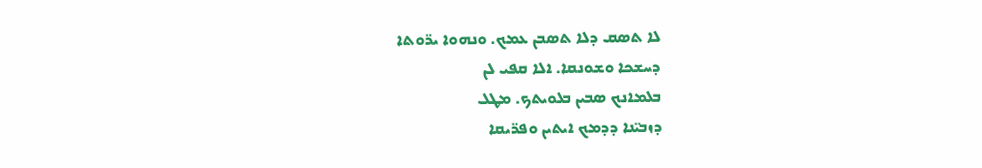ܠܐ ܬܣܩ ܕܠܐ ܬܣܒܢ ܥܡܟ. ܘܢܗܘܐ ܝܪ̈ܘܬܐ
ܕܚܫܟܐ ܘܫܘܢܩܐ. ܐܠܐ ܩܦܝ ܠܢ
ܒܠܡܐܢܟ ܣܒܝܢ ܒܠܘܝܬܟ. ܡܛܠ
ܕܙܒܝ̈ܢܐ ܕܕܡܟ ܐܝܬܝܢ ܘܦܪ̈ܝܩܐ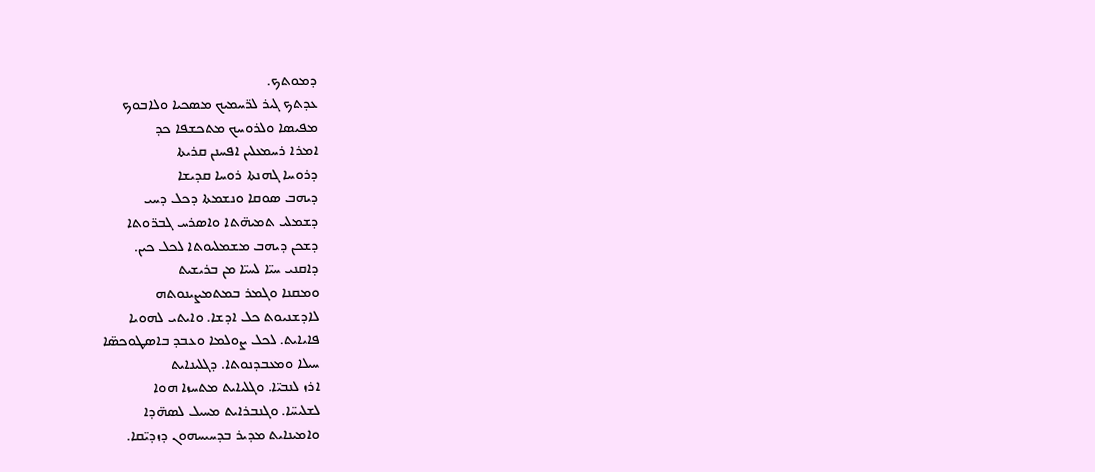ܕܡܘܬܟ.
ܥܕܬܟ ܓܝܪ ܠܪ̈ܚܡܝܟ ܡܣܟܝܐ ܘܠܐܒܘܟ
ܡܦܝܣܐ ܘܠܪܘܚܟ ܡܬܟܫܦܐ ܟܕ
ܐܡܪܐ ܪܚܡܥܠܝܢ ܐܦܚܢܢ ܩܪܝܬܐ
ܕܪܘܚܐ ܓܗܢܬܐ ܪܘܚܐ ܩܕܝܫܐ
ܕܝܗܒ ܣܘܩܐ ܘܢܫܡܬܐ ܕܟܠ ܕܚܝ
ܕܫܡܠܝ ܬܡܝܗ̈ܬܐ ܘܐܣܪܚ ܓܒܪ̈ܘܬܐ
ܕܫܟܢ ܕܝܗܒ ܡܫܡܠܝܘܬܐ ܠܟܠ ܟܝܢ.
ܕܐܩܢܝ ܚܝ̈ܐ ܠܚܝ̈ܐ ܡܢ ܒܪܝܫܝܬ
ܘܡܩܢܐ ܘܓܡܪ ܒܡܬܡܨܝܢܘܬܗ
ܠܐܕܫܢܝܘܬ ܟܠ ܐܕܫܐ. ܘܐܝܬܝ ܠܗܘܝܐ
ܦܐܝܐܝܬ. ܠܟܠ ܨܘܠܡܐ ܘܥܒܕ ܒܐܣܛܘܟܣ̈ܐ
ܚܝܠܐ ܘܡܥܒܕܢܘܬܐ. ܕܓܠܝܢܐܝܬ
ܐܪܙ ܠܢܒܝ̈ܐ. ܘܓܠܝܐܝܬ ܡܬܚܙܐ ܗܘܐ
ܠܫܠܝܚ̈ܐ. ܘܓܢܒܪܐܝܬ ܡܚܝܠ ܠܣܗ̈ܕܐ
ܘܐܡܝܢܐܝܬ ܡܕܝܪ ܒܕܚܝܚܗܘܢ ܕܙܕܝ̈ܩܐ.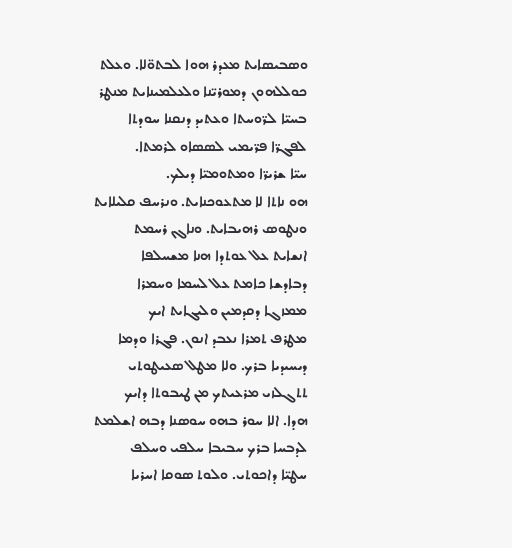ܘܣܒܝܣܐܝܬ ܡܥܕܪ ܗܘܐ ܠܒܬܘ̈ܠܐ. ܘܥܠܬ
ܟܘܠܠܗܘܢ ܕܡܘܪܝ̈ܢܐ ܘܠܥܠܡܝܢܐܝܬ ܡܢܛܪ
ܒܚܝ̈ܐ ܠܪ̈ܘܚܬܐ ܘܥܬܝܕ ܕܢܩܢܐ ܚܘܕܬܐ
ܠܦܓܪ̈ܐ ܦܪ̈ܝܡܝ ܠܣܣܐܘ ܠܪܡܬܐ.
ܚܝ̈ܐ ܫܪܝܪ̈ܐ ܘܡܬܘܡܝ̈ܐ ܕܝܠܟ.
ܗܘ ܢܐܬܐ ܠܐ ܡܬܥܘܟܢܐܝܬ. ܘܢܪܚܦ ܩܠܝܠܐܝܬ
ܘܢܛܘܣ ܪܗܝܒܐܝܬ. ܘܢܐܓܢ ܪܚܡܬ
ܐܢܫܐܝܬ ܥܠ ܥܘܬܕܐ ܗܢܐ ܡܫܚܠܦܐ
ܕܒܐܕܫܐ ܟܐܡܬ ܥܠ ܠܚܡܐ ܘܚܡܪܐ
ܡܡܙܓܐ ܕܩܕܡܝܢ ܘܠܝܓܐܝܬ ܐܝܟ
ܡܛܪܦ ܬܡܪܐ ܢܥܒܕ ܐܢܘܢ. ܦܓܪܐ ܘܕܡܐ
ܕܝܚܝܕܝܐ ܒܪܟ. ܘܠܐ ܡܛܠ ܣܥܝܛܘܬܝ
ܬܬܓܠܙܝ ܡܪܥܝܬܟ ܡܢ ܛܝܒܘܬܐ ܕܐܝܟ
ܗܕܐ. ܐܠܐ ܚܘܪ ܒܗܘ ܚܘܣܢܐ ܕܒܗ ܐܫܠܡܬ
ܠܕܒܚܐ ܒܪܟ ܚܒܝܒܐ ܚܠܦܝ ܘܚܠܦ
ܚܛܝ̈ܐ ܕܐܟܘܬܝ. ܘܠܘܬ ܣܘܩܐ ܐܚܪܝܐ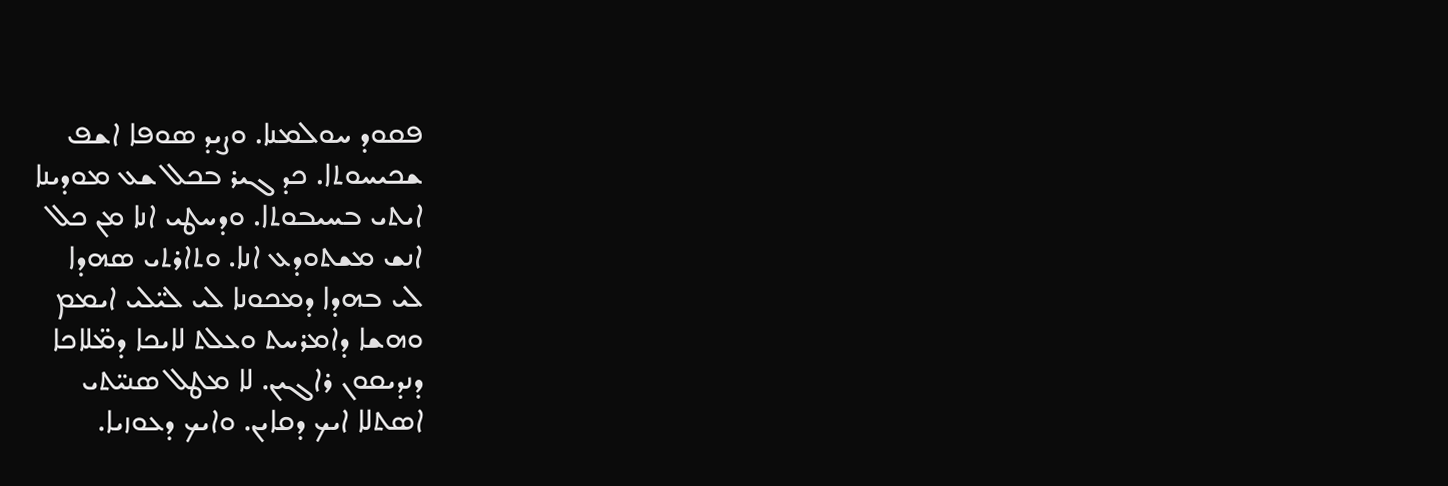ܦܩܘܕ ܚܘܠܡܢܐ. ܘܨܝܕ ܣܘܦܐ ܐܫܦ
ܫܟܝܚܘܬܐ. ܟܕ ܓܝܪ ܒܟܠ ܫܥ ܡܘܕܝܢܐ
ܐܝܬܝ ܒܚܝܒܘܬܐ. ܘܕܚܛܝ ܐܢܐ ܡܢ ܟܠ
ܐܢܫ ܡܫܬܘܕܥ ܐܢܐ. ܘܬܐܪܬܝ ܣܗܕܐ
ܠܝ ܒܗܕܐ ܕܡܟܘܢܐ ܠܝ ܠܝ̈ܠܝ ܐܝܡܡ
ܘܗܫܐ ܕܐܡܪܚܬ ܘܥܠܬ ܠܐܝܟܐ ܕܡ̈ܠܐܟܐ
ܕܢܕܝܩܘܢ ܪܐܓܝܢ. ܠܐ ܡܛܠ ܣܢܝ̈ܬܝ
ܐܣܬܠܐ ܐܝܟ ܕܩܐܝܢ. ܘܐܝܟ ܕܥܘܙܝܐ.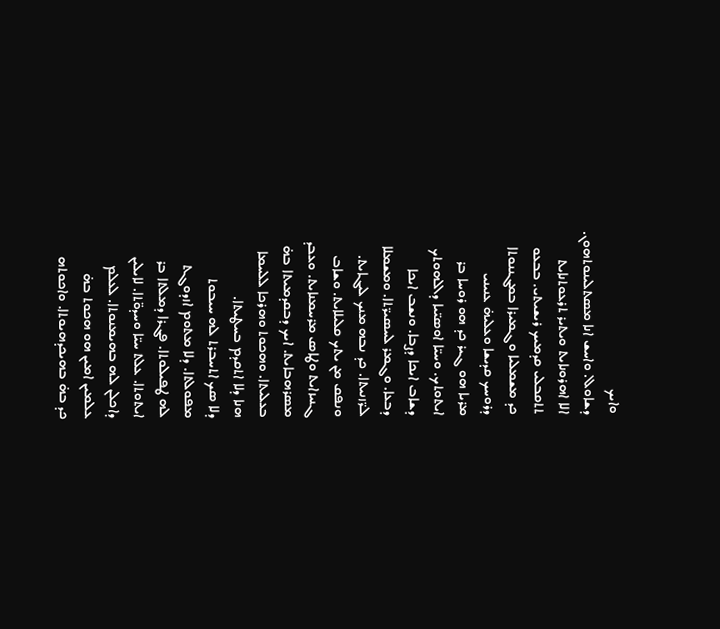ܘܐܝܟ
ܕܫܐܘܠ. ܘܐܚܫ ܐܢܐ ܡܣܬܠܝܢܘܬܗܘܢ.
ܐܠܐ ܐܗܪܘܢܐܝܬ ܘܝܬܝܪ ܬܪܥܘܬܢܐܝܬ
ܬܬܩܒܠܝ ܩܕܡܝܟ ܪܝܫܝܬܝ. ܒܒܥܘ
ܟܕ ܡܫܡܠܝܐ ܘܓܡܝܪܐ ܒܡܓܢܢܘܬܐ
ܕܪܘܚܟ ܩܕܝܫܐ ܘܥܠܝܗ̇ ܥܢܝܢܝ
ܡܪܝܐ ܗܘ ܓܝܪ ܟܕ ܗܘ ܪܘܚܐ ܒܪ
ܐܝܬܘܬܟ. ܘܚܝ̈ܐ ܐܘܣܝ̈ܝܐ ܕܐܠܗܘܬܟ
ܕܫܐܒ ܐܝܟܐ ܕܨܒܐ. ܘܢܫܒ ܐܝܟܐ
ܕܒܥܐ. ܘܓܡܪ ܠܚܣܝܪ̈ܬܐ. ܘܡܫܡܠܐ
ܠܪ̈ܙܢܝܬܐ. ܟܕ ܢܒܗ ܡܢܟ ܠܝܓܐܝܬ.
ܘܢܦܩ ܡܢ ܝܬܟ ܩܠܝܠܐܝܬ. ܘܫܐܒ
ܓܢܝܙܐܝܬ ܘܛܐܣ ܡܪܚܡܢܐܝܬ. ܘܥܒܕ
ܡܣܪܗܒܐܝܬ. ܐܝܟ ܕܒܩܕܡܝܬܐ ܒܗ̇
ܒܥܠܝܬܐ. ܘܗܟܘܬ ܘܗܪܟܐ ܠܠܚܡܐ
ܗܢܐ ܕܠܐ ܐܬܩܕܡ ܒܚܛܝܬܐ.
ܕܠܐ ܣܟ ܐܬܚܒܪܬ ܠܗ ܚܝܒܘܬ
ܡܦܘܠܬܐ. ܕܠܐ ܡܬܘܡ ܐܙܕܘܓܬ
ܠܗ ܛܦܝܠܘܬܐ. ܦܓܪܐ ܕܡܠܬܐ ܒܪ
ܐܝܬܘܬܐ. ܥܠܬ ܚܝ̈ܐ ܘܚܕܘ̈ܬܐ. ܠܐܝܠܝܢ
ܕܐܟܠܢ ܠܗ ܒܗܝܡܢܘܬܐ. ܠܥܠܡ
ܥܠܡܝܢ ܐܡܝܢ ܗܘ ܗܟܘܬ ܒܗ̇
ܟܕ ܒܗ̇ ܒܗܝܟܕܗܝܘܬܐ. ܘܐܟܘܬܗ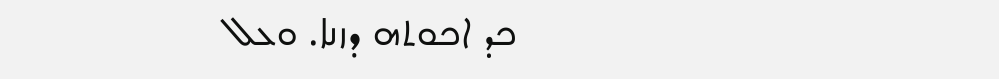ܟܕ ܐܟܘܬܗ ܕܙܢܐ. ܘܥܠ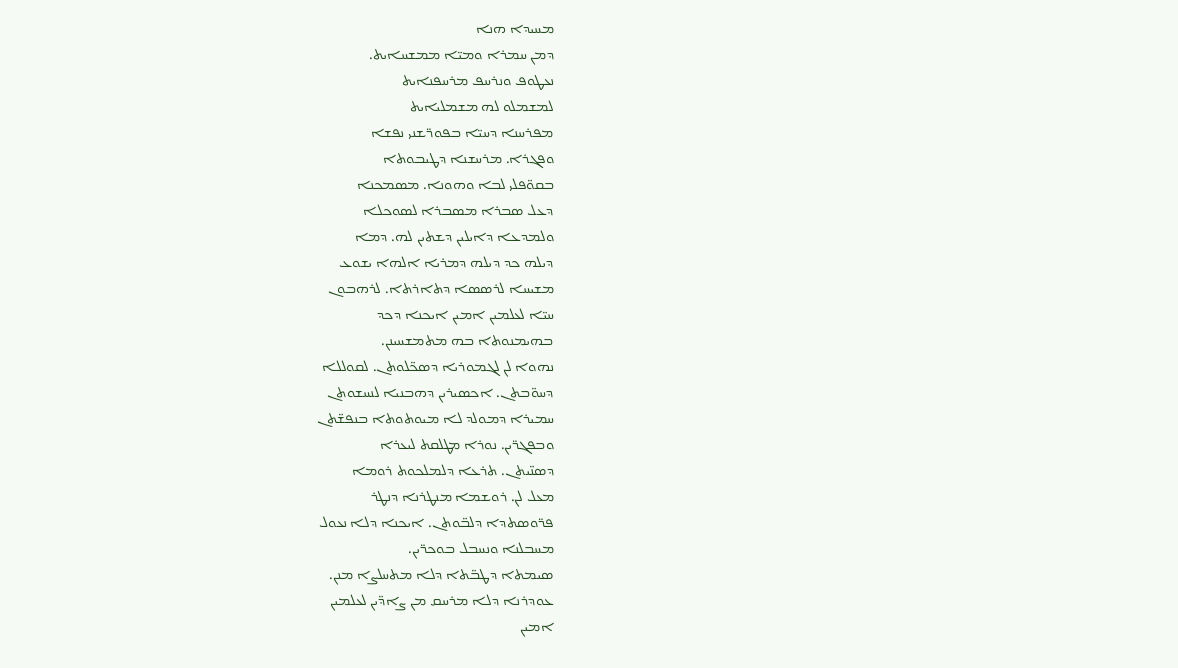ܡܚܝܕܐ ܗܢܐ
ܕܡܢ ܚܡܪܐ ܘܡܝ̈ܐ ܡܡܫܚܐܝܬ.
ܢܥܛܘܦ ܘܢܪܚܦ ܡܪܚܦܢܐܝܬ
ܠܡܫܡܠܘ ܠܗ ܡܫܡܠܝܐܝܬ
ܡܦܪܚܢܐ ܕܚܝ̈ܐ ܒܦܘܪ̈ܫܢܝ ܢܦܫܐ
ܘܦܓܪܐ. ܡܪܚܫܢܐ ܕܛܝܒܘܬܐ
ܒܩܘ̈ܦܠܝ ܠܒܐ ܘܗܘܢܐ. ܡܣܡܟܢܐ
ܕܥܠ ܣܒܪܐ ܡܣܒܪܐ ܠܣܘܟܠܐ
ܘܠܡܕܥܐ ܕܐܝܠܝܢ ܕܫܬܝܢ ܠܗ. ܕܡܐ
ܕܝܠܗ ܟܕ ܕܝܠܗ ܕܡܪܝܐ ܐܠܗܐ ܝܫܘܥ
ܡܫܝܚܐ ܠܪܣܣܐ ܕܬܐܪܬܐ. ܠܪܗܒܘܢ
ܚܝ̈ܐ ܠܥܠܡܝܢ ܐܡܝܢ ܐܝܟܢܐ ܕܟܕ
ܒܗܝܡܢܘܬܐ ܒܗ ܡܬܡܫܚܝܢܢ.
ܢܗܘܐ ܠܢ ܠܓܡܘܪܝܐ ܕܣܟ̈ܠܘܬܢ. ܠܩܘܠܠܐ
ܕܚܘ̈ܒܬܢ. ܐܟܣܝܪܝܢ ܕܗܒܢܝܐ ܠܢܚܫܘܬܢ
ܚܡܝܪܐ ܕܡܘܠܕ ܠܐ ܡܝܘܬܘܬܐ ܒܢܦܫ̈ܬܢ
ܘܒܦܓܪ̈ܝܢ. ܢܘܪܐ ܡܛܠܩܬ ܠܝܥܪܐ
ܕܣܢ̈ܝܬܢ. ܬܪܥܐ ܕܠܡܠܟܘܬ ܪܘܡܐ
ܡܥܠ ܠܢ. ܪܘܫܡܐ ܡܢܛܪܢܐ ܕܢܛܪ
ܦܪ̈ܘܣܬܕܐ ܕܠܒ̈ܘܬܢ. ܐܝܟܢܐ ܕܠܐ ܢܥܘܠ
ܡܚܒܠܢܐ ܘܢܚܒܠ ܒܘܟܪ̈ܝܢ.
ܣܝܡܬܐ ܕܛܒ̈ܬܐ ܕܠܐ ܡܬܚܠܨܐ ܡܢܢ.
ܥܘܕܪܢܐ ܕܠܐ ܡܪܚܩ ܡܢ ܨܐܕ̈ܝܢ ܠܥܠܡܝܢ
ܐܡܝܢ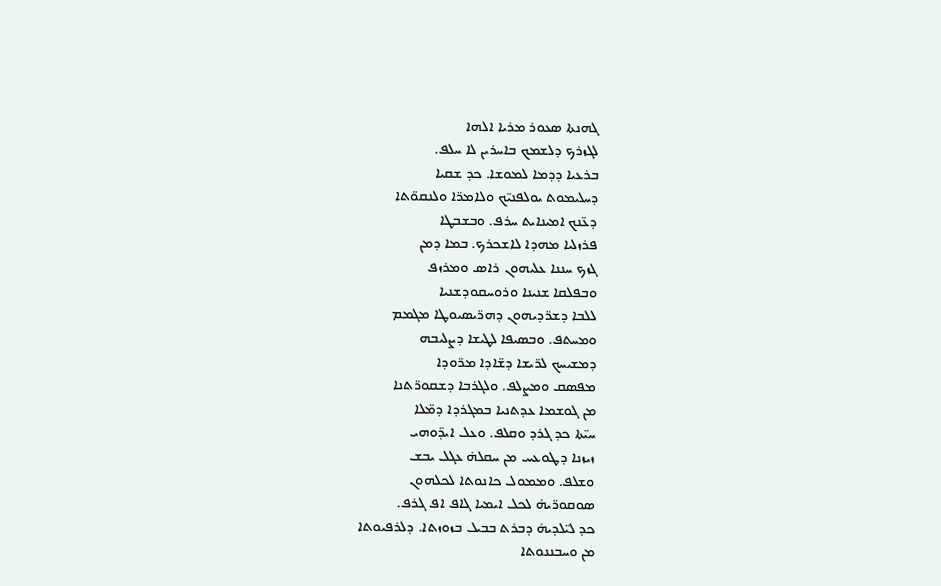ܓܗܢܬܐ ܣܥܘܪ ܡܪܝܐ ܐܠܗܐ
ܠܓܙܪܟ ܕܠܫܡܟ ܒܐܚܪܝܢ ܠܐ ܚܠܦ.
ܒܪܥܝܐ ܕܕܡܐ ܠܡܘܫܐ. ܟܕ ܫܩܝܐ
ܕܚܠܝܡܘܬ ܝܘܠܦܢܝ̈ܟ ܘܠܐܡܪ̈ܐ ܘܠܢܩܘ̈ܬܐ
ܕܥ̈ܢܟ ܐܡܝܢܐܝܬ ܚܪܦ. ܘܒܫܒܛܐ
ܦܪܙܠܝܐ ܡܗܕܐ ܠܐܫܟܪܟ. ܒܡܐ ܕܡܢ
ܓܙܟ ܚܢܢܐ ܥܠܝܗܘܢ ܪܐܣ ܘܡܪܙܦ
ܘܒܦܠܩܐ ܫܢܝܢܐ ܘܪܘܚܩܘܕܫܢܝܐ
ܠܠܒܐ ܕܫܪ̈ܕܝܗܘܢ ܕܗܪ̈ܝܣܝܘܛܐ ܡܓܡܡ
ܘܡܚܬܦ. ܘܒܣܝܦܐ ܠܛܝܫܐ ܕܨܠܝܒܗ
ܕܡܫܝܚܟ ܠܪ̈ܝܫܐ ܕܫ̈ܐܕܐ ܡܪ̈ܘܕܐ
ܡܦܣܩ ܘܡܨܠܦ. ܘܠܓܪܒܐ ܕܫܩܘܪ̈ܬܢܐ
ܡܢ ܓܘܫܡܐ ܥܕܬܢܝܐ ܒܡܓܪܕܐ ܕܡ̈ܠܐ
ܚܝ̈ܬܐ ܟܕ ܓܪܕ ܘܩܠܦ. ܘܥܠ ܐܝܕ̈ܘܗܝ
ܙܝܙܢܐ ܕܛܘܥܝܝ ܡܢ ܚܩܠܗ̇ ܥܓܠ ܝܒܫ
ܘܫܠܦ. ܘܡܡܘܠ ܟܐܢܘܬܐ ܠܟܠܗܘܢ
ܣܘܩܘܪ̈ܝܗ̇ ܠܟܠ ܐܝܡܝܐ ܓܐܦ ܐܦ ܓܪܦ.
ܟܕ ܠܝ̈ܠܕܝܗ̇ ܕܒܪܬ ܒܒܝܠ ܒܙܘܙܬܐ. ܕܠܪܦܝܘܬܐ
ܡܢ ܘܚܒܢܢܘܬܐ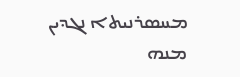ܡܚܣܪܢܝܬܐ ܢܓܕܝܢ ܡܢܗ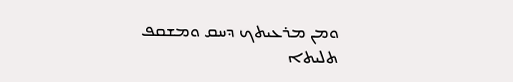ܘܡܢ ܡܪܥܝܬܟ ܕܚܩ ܘܡܫܩܦ ܬܠܝܬܐ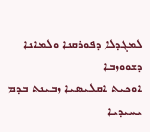ܠܡܓܕܠܐ ܕܦܘܪܩܢܐ ܘܠܡܐܢܐ ܕܫܘܘܙܒܐ
ܐܘܟܝܬ ܐܩܠܝܣܝܐ ܙܒܝܢܬ ܒܕܡ ܝܚܝܕܝܐ